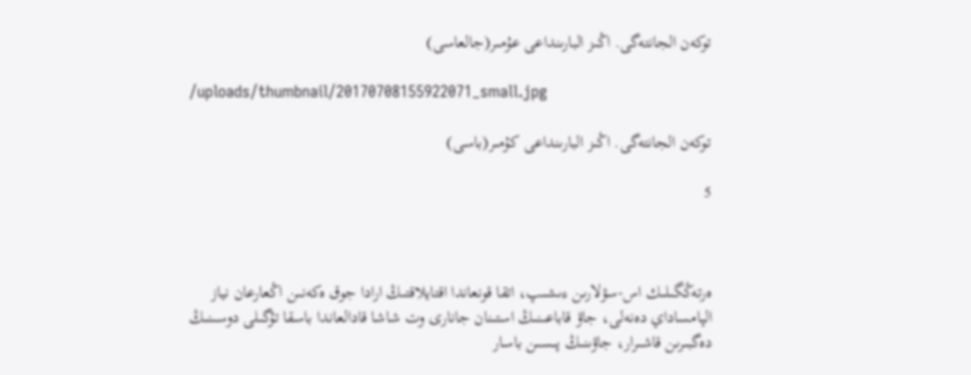توكەن الجانتەگى. اڭىز البارىنداعى عۇمىر(جالعاسى)

/uploads/thumbnail/20170708155922071_small.jpg

توكەن الجانتەگى. اڭىز البارىنداعى كۇمىر(باسى)

5



ەرتەڭگىلىك اس-سۋلارىن ءىشىپ، اتقا قونعاندا اقتايلاقتىڭ ارادا جوق ەكەنىن اڭعارعان نياز الپامساداي دەنەلى، جاۋ قاباعىنىڭ استىنان جانارى وت شاشا قادالعاندا باسقا تۇگىلى دوسىنىڭ دەگبىرىن قاشىرار، جاۋىنىڭ پىسىن باسار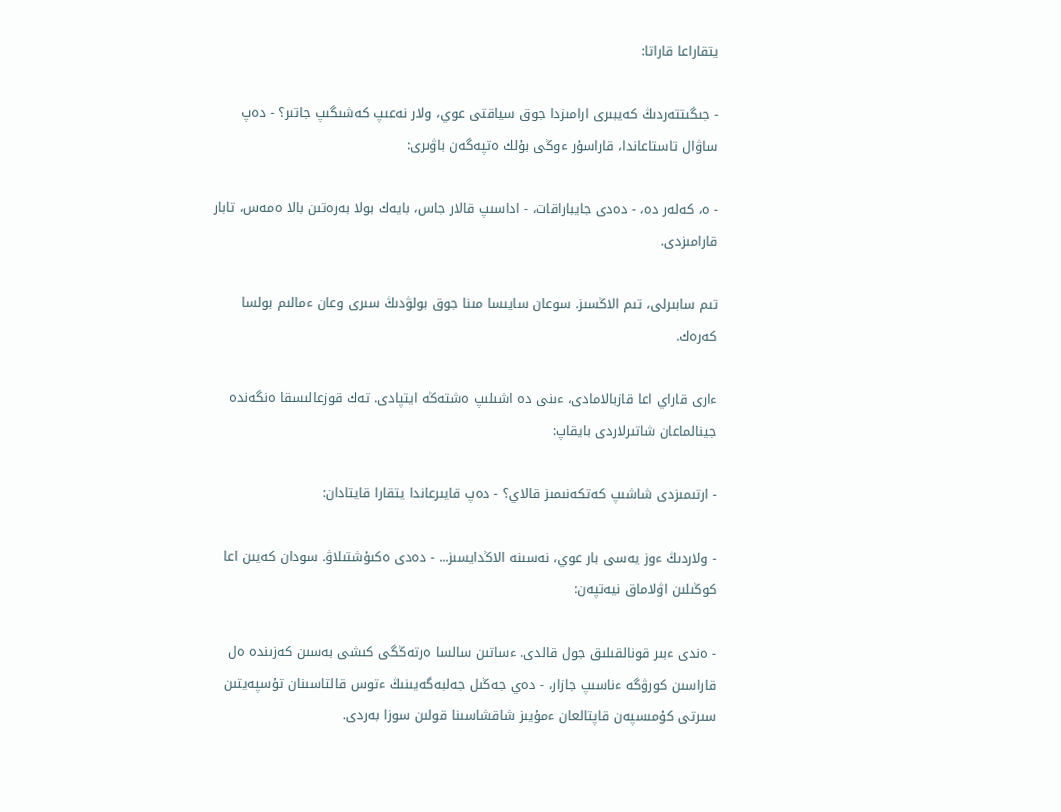يتقاراعا قاراتا:

- جىگىتتەردىڭ كەيبىرى ارامىزدا جوق سياقتى عوي، ولار نەعىپ كەشىگىپ جاتىر؟ - دەپ ساۋال تاستاعاندا، قاراسۇر ءوڭى بۇلك ەتپەگەن باۋىرى:

- ە، كەلەر دە، - دەدى جايباراقات، - اداسىپ قالار جاس، بايەك بولا بەرەتىن بالا ەمەس، تابار قارامىزدى.

تىم سابىرلى، تىم الاڭسىز. سوعان سايىسا مىنا جوق بولۋدىڭ سىرى وعان ءمالىم بولسا كەرەك.

ءارى قاراي اعا قازبالامادى، ءىنى دە اشىلىپ ەشتەڭە ايتپادى. تەك قوزعالىسقا ەنگەندە جينالماعان شاتىرلاردى بايقاپ:

- ارتىمىزدى شاشىپ كەتكەنىمىز قالاي؟ - دەپ قايىرعاندا يتقارا قايتادان:

- ولاردىڭ ءوز يەسى بار عوي، نەسىنە الاڭدايسىز... - دەدى ەكىۇشتىلاۋ. سودان كەيىن اعا كوڭىلىن اۋلاماق نيەتپەن:

- ەندى ءبىر قونالقىلىق جول قالدى. ءساتىن سالسا ەرتەڭگى كىشى بەسىن كەزىندە ەل قاراسىن كورۋگە ءناسىپ جازار، - دەي جەڭىل جەلبەگەيىنىڭ ءتوس قالتاسىنان تۇسپەيتىن سىرتى كۇمىسپەن قاپتالعان ءمۇيىز شاقشاسىنا قولىن سوزا بەردى.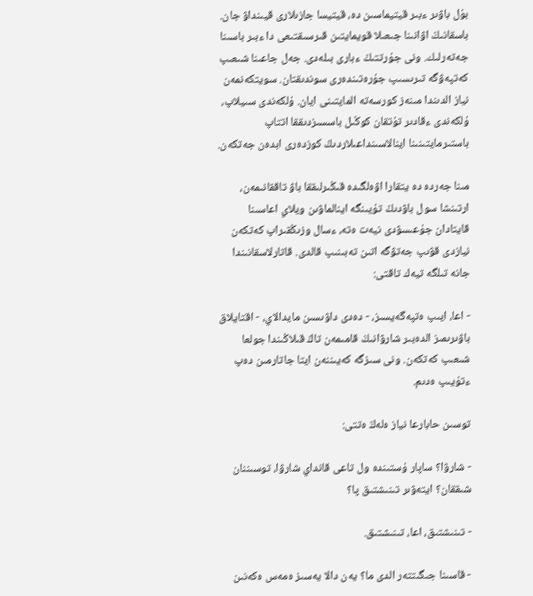بۇل باۋىر ءبىر قيتيماسىن دە، قيتيسا جازىلارى قيىنداۋ جان. باسقانىڭ اۋانىنا جىعىلا قويمايتىن قىرسىقتىعى دا ءبىر باسىنا جەتەرلىك. ونى جۇرتتىڭ ءبارى بىلەدى. جەل جاعىنا شىعىپ كەتپەۋگە تىرىسىپ جۇرەتىندەرى سوندىقتان. سويتكەنمەن نياز الدىندا مىنەز كورسەتە المايتىنى ايان. ۇلكەندى سىيلاپ، ۇلكەندى ءقادىر تۇتقان كوڭىل باسسىزدىققا اتتاپ باستىرمايتىنىنا اينالاسىنداعىلاردىڭ كوزدەرى ابدەن جەتكەن.

مىنا جەردە دە يتقارا اۋەلگىدە قىڭىرلىققا باۋ تاققانىمەن، ارتىنشا سول باۋدىڭ تۇيىنگە اينالماۋىن ويلاي اعاسىنا قايتادان جۇعىسۋدى نيەت ەتە، ءسال وزىڭقىراپ كەتكەن نيازدى قۋىپ جەتۋگە اتىن تەبىنىپ قالدى. قاتارلاسقانىندا جانە تىلگە تيەك تاقتى:

- اعا، ايىپ ەتپەگەيسىز، - دەدى داۋىسىن مايدالاي، - اقتايلاق باۋىرىمىز الدەبىر شارۋانىڭ قامىمەن تاڭ قىلاڭىندا جولعا شىعىپ كەتكەن. ونى سىزگە كەيىننەن ايتا جاتارمىن دەپ ءتۇيىپ ەدىم.

توسىن حابارعا نياز ەلەڭ ەتتى:

- شارۋا؟ ساپار ۇستىندە ول تاعى قانداي شارۋا، توسىننان شىققان؟ ايتەۋىر تىنىشتىق پا؟

- تىنىشتىق، اعا، تىنىشتىق.

- قاسىنا جىگىتتەر الدى ما؟ يەن دالا يەسىز ەمەس ەكەنىن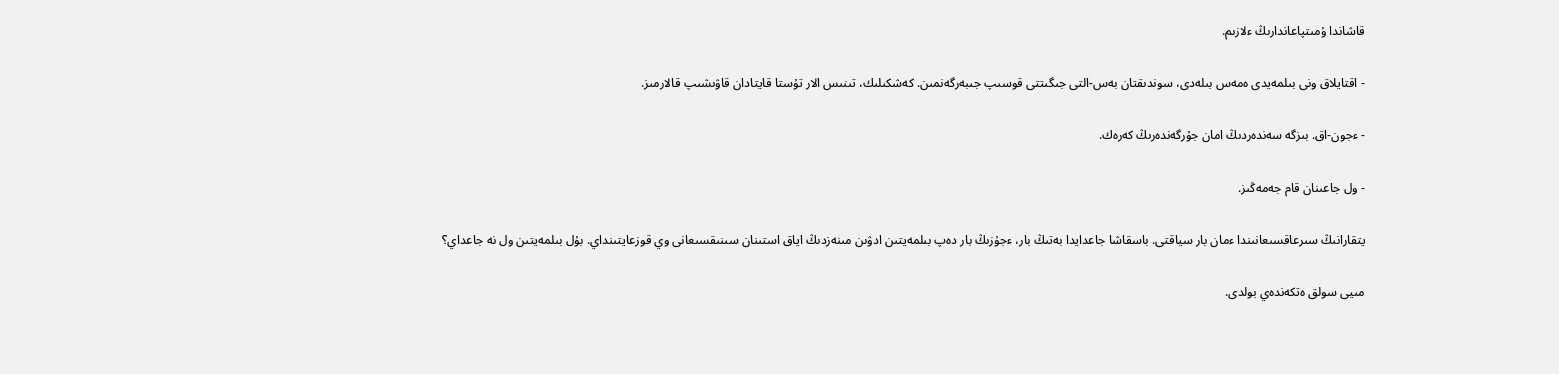قاشاندا ۇمىتپاعاندارىڭ ءلازىم.

- اقتايلاق ونى بىلمەيدى ەمەس بىلەدى، سوندىقتان بەس-التى جىگىتتى قوسىپ جىبەرگەنمىن. كەشكىلىك، تىنىس الار تۇستا قايتادان قاۋىشىپ قالارمىز.

- ءجون-اق. بىزگە سەندەردىڭ امان جۇرگەندەرىڭ كەرەك.

- ول جاعىنان قام جەمەڭىز.

يتقارانىڭ سىرعاقسىعانىندا ءمان بار سياقتى. باسقاشا جاعدايدا بەتىڭ بار، ءجۇزىڭ بار دەپ بىلمەيتىن ادۋىن مىنەزدىڭ اياق استىنان سىنىقسىعانى وي قوزعايتىنداي. بۇل بىلمەيتىن ول نە جاعداي؟

مىيى سولق ەتكەندەي بولدى.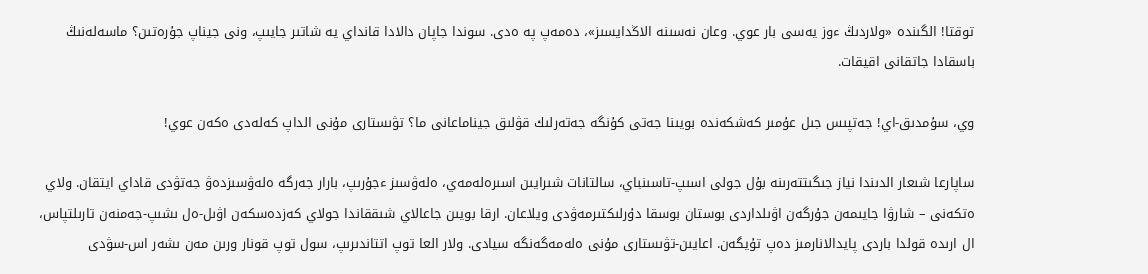توقتا! الگىندە «ولاردىڭ ءوز يەسى بار عوي. وعان نەسىنە الاڭدايسىز»، دەمەپ پە ەدى. سوندا جاپان دالادا قانداي يە شاتىر جايىپ، ونى جيناپ جۇرەتىن؟ ماسەلەنىڭ باسقادا جاتقانى اقيقات.

وي، سۇمدىق-اي! جەتپىس جىل عۇمىر كەشكەندە بويىنا جەتى كۇنگە جەتەرلىك قۋلىق جيناماعانى ما؟ تۋىستارى مۇنى الداپ كەلەدى ەكەن عوي!

ساپارعا شىعار الدىندا نياز جىگىتتەرىنە بۇل جولى اسىپ-تاسىنباي، سالتانات شىرايىن اسىرەلەمەي، ەلەۋسىز ءجۇرىپ، بارار جەرگە ەلەۋسىزدەۋ جەتۋدى قاداي ايتقان. ولاي ەتكەنى – شارۋا جايىمەن جۇرگەن اۋىلداردى بوستان بوسقا دۇرلىكتىرمەۋدى ويلاعان. ارقا بويىن جاعالاي شىققاندا جولاي كەزدەسكەن اۋىل-ەل ىشىپ-جەمنەن تارىلتپاس، ال ارىدە قولدا باردى پايدالانارمىز دەپ تۇيگەن. اعايىن-تۋىستارى مۇنى ەلەمەگەنگە سيادى. ولار العا توپ اتتاندىرىپ، سول توپ قونار ورىن مەن ىشەر اس-سۋدى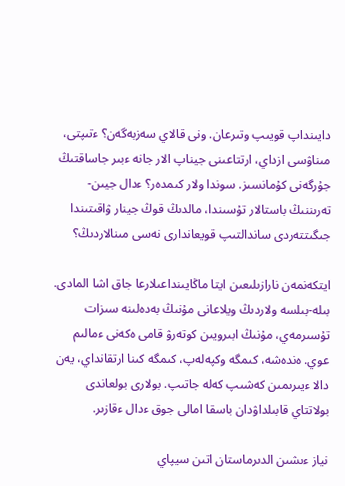دايىنداپ قويىپ وتىرعان. ونى قالاي سەزبەگەن؟ ءتىپتى، مىناۋسى ازداي، ارتتاعىنى جيناپ الار جانە ءبىر جاساقتىڭ جۇرگەنى كۇمانسىز. سوندا ولار كىمدەر؟ ءدال جيىن-تەرىننىڭ باستالار تۇسىندا، مالدىڭ قوڭ جينار ۋاقىتىندا جىگىتتەردى ساندالتىپ قويعاندارى نەسى مىنالاردىڭ؟

ايتكەنمەن نارازىلىعىن ايتا ماڭايىنداعىلارعا جاق اشا المادى. بىلە-بىلسە ولاردىڭ ويلاعانى مۇنىڭ بەدەلىنە سىزات تۇسىرمەي، مۇنىڭ ابىرويىن كوتەرۋ قامى ەكەنى ءمالىم عوي. ەندەشە، كىمگە وكپەلەپ، كىمگە كىنا ارتقانداي، يەن دالا ءيىرىمىن كەشىپ كەلە جاتىپ. بولارى بولعاندى بولاتتاي قابىلداۋدان باسقا امالى جوق ءدال ءقازىر.

نياز ءىشىن الدىرماستان اتىن سيپاي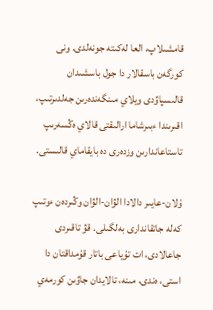قامشىلاپ، العا لەكىتە جونەلدى. ونى كورگەن باسقالار دا جول باسشىدان قالىسپاۋدى ويلاي مىنگەندەرىن جەلدىرتىپ، اقىرىندا ءبىرشاما ارالىقتى قالاي ەڭسەرىپ تاستاعاندارىن وزدەرى دە بايقاماي قالىستى.

ۇلان-عايىر دالادا الۋان-الۋان وڭىردەن ءوتىپ كەلە جاتقاندارى بەلگىلى. قۋ تاقىردى جاعالادى، ات تۇياعى باتار قۇمداقتان دا استى، ەندى، مىنە، تالايدان جاۋىن كورمەي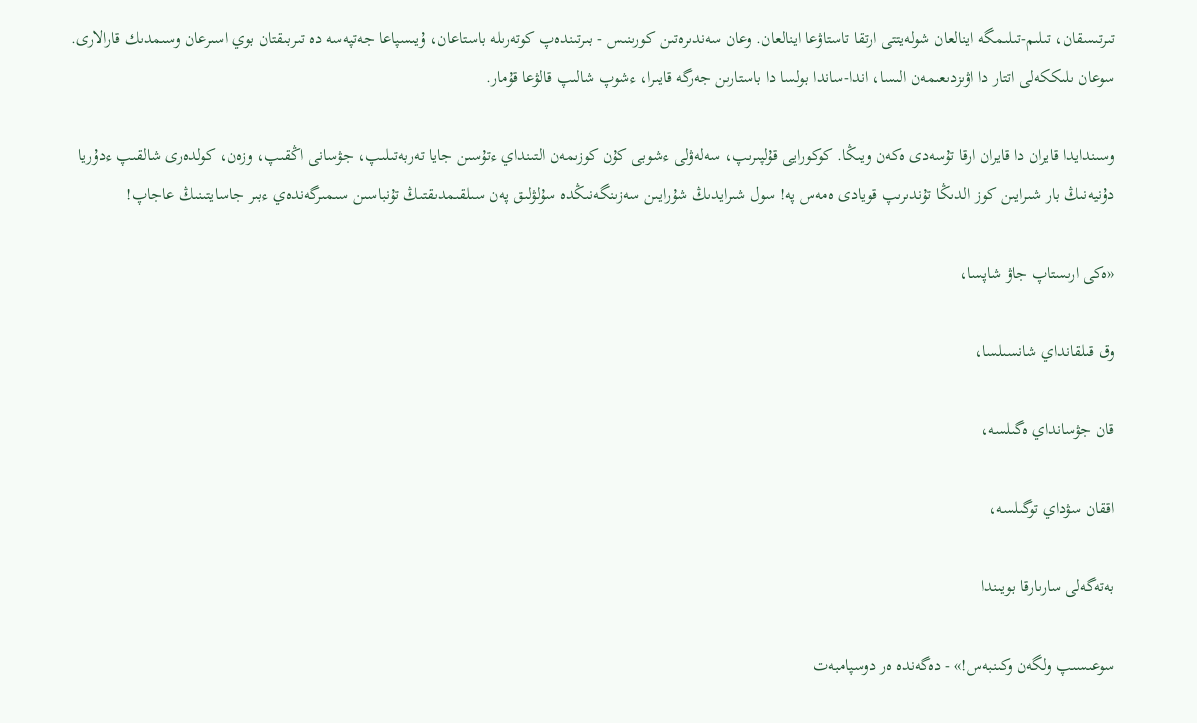تىرتىسقان، تىلىم-تىلىمگە اينالعان شولەيتتى ارتقا تاستاۋعا اينالعان. وعان سەندىرەتىن كورىنىس - بىرتىندەپ كوتەرىلە باستاعان، ۇيىسپاعا جەتپەسە دە تىربىقتان بوي اسىرعان وسىمدىك قارالارى. سوعان ىلىككەلى اتتار دا اۋىزدىعىمەن الىسا، اندا-ساندا بولسا دا باستارىن جەرگە قايىرا، ءشوپ شالىپ قالۋعا قۇمار.

وسىندايدا قايران دا قايران ارقا تۇسەدى ەكەن ويىڭا. كوكورايى قۇلپىرىپ، سەلەۋلى ءشوبى كۇن كوزىمەن التىنداي ءتۇسىن جايا تەربەتىلىپ، جۋسانى اڭقىپ، وزەن، كولدەرى شالقىپ ءدۇريا دۇنيەنىڭ بار شىرايىن كوز الدىڭا تۇندىرىپ قويادى ەمەس پە! سول شىرايدىڭ شۇرايىن سەزىنگەنىڭدە سۇلۋلىق پەن سىلقىمدىقتىڭ تۇنباسىن سىمىرگەندەي ءبىر جاسايتىنىڭ عاجاپ!

«ەكى ارىستاپ جاۋ شاپسا،

وق قىلقانداي شانسىلسا،

قان جۋسانداي ەگىلسە،

اققان سۋداي توگىلسە،

بەتەگەلى سارىارقا بويىندا

سوعىسىپ ولگەن وكىنبەس!» - دەگەندە ەر دوسپامبەت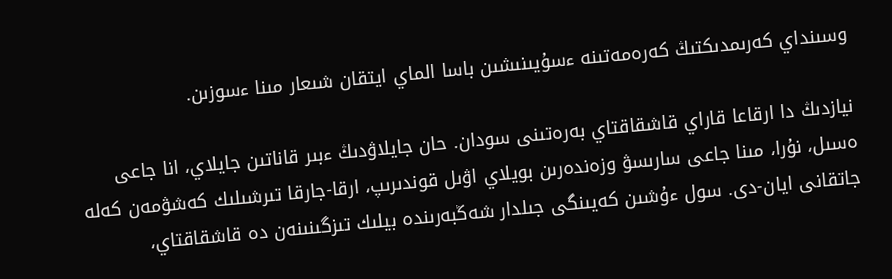وسىنداي كەرىمدىكتىڭ كەرەمەتىنە ءسۇيىنىشىن باسا الماي ايتقان شىعار مىنا ءسوزىن.

نيازدىڭ دا ارقاعا قاراي قاشقاقتاي بەرەتىنى سودان. حان جايلاۋدىڭ ءبىر قاناتىن جايلاي، انا جاعى ەسىل، نۇرا، مىنا جاعى سارىسۋ وزەندەرىن بويلاي اۋىل قوندىرىپ، ارقا-جارقا تىرشىلىك كەشۋمەن كەلە جاتقانى ايان-دى. سول ءۇشىن كەيىنگى جىلدار شەڭبەرىندە بيلىك تىزگىنىنەن دە قاشقاقتاي،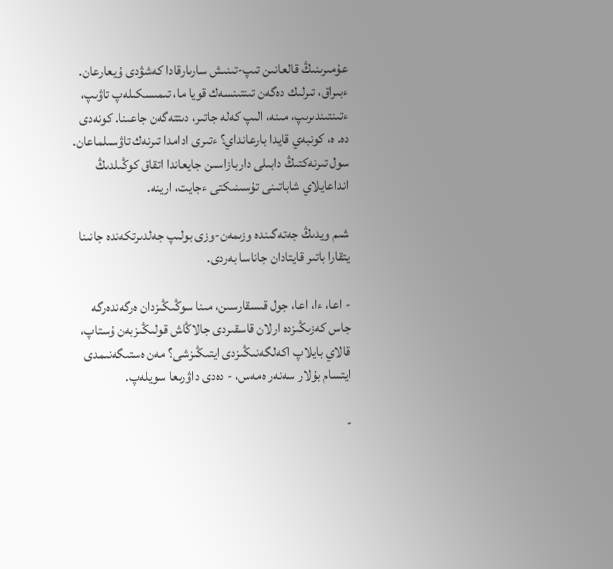عۇمىرىنىڭ قالعانىن تىپ-تىنىش سارىارقادا كەشۋدى ۇيعارعان. ءبىراق، تىرلىك دەگەن تىنتىنسەك قويا ما، تىمىسكىلەپ تاۋىپ، ءتىنتىندىرىپ، مىنە، الىپ كەلە جاتىر، دىتتەگەن جاعىنا. كونەدى دە. ە، كونبەي قايدا بارعانداي؟ ءتىرى ادامدا تىرنەك تاۋسىلماعان. سول تىرنەكتىڭ دابىلى داربازاسىن جايعاندا اتقاق كوڭىلدىڭ انداعايلاي شاباتىنى تۇسىنىكتى ءجايت، ارينە.

شىم ويدىڭ جەتەگىندە وزىمەن-وزى بولىپ جەلدىرتكەندە جانىنا يتقارا باتىر قايتادان جاناسا بەردى.

- اعا، ءا، اعا، جول قىسقارسىن، مىنا سوڭىڭىزدان ەرگەندەرگە جاس كەزىڭىزدە ارلان قاسقىردى جالاڭاش قولىڭىزبەن ۇستاپ، قالاي بايلاپ اكەلگەنىڭىزدى ايتىڭىزشى؟ مەن ەستىگەنىمدى ايتسام بۇلار سەنەر ەمەس، - دەدى داۋرىعا سويلەپ.

-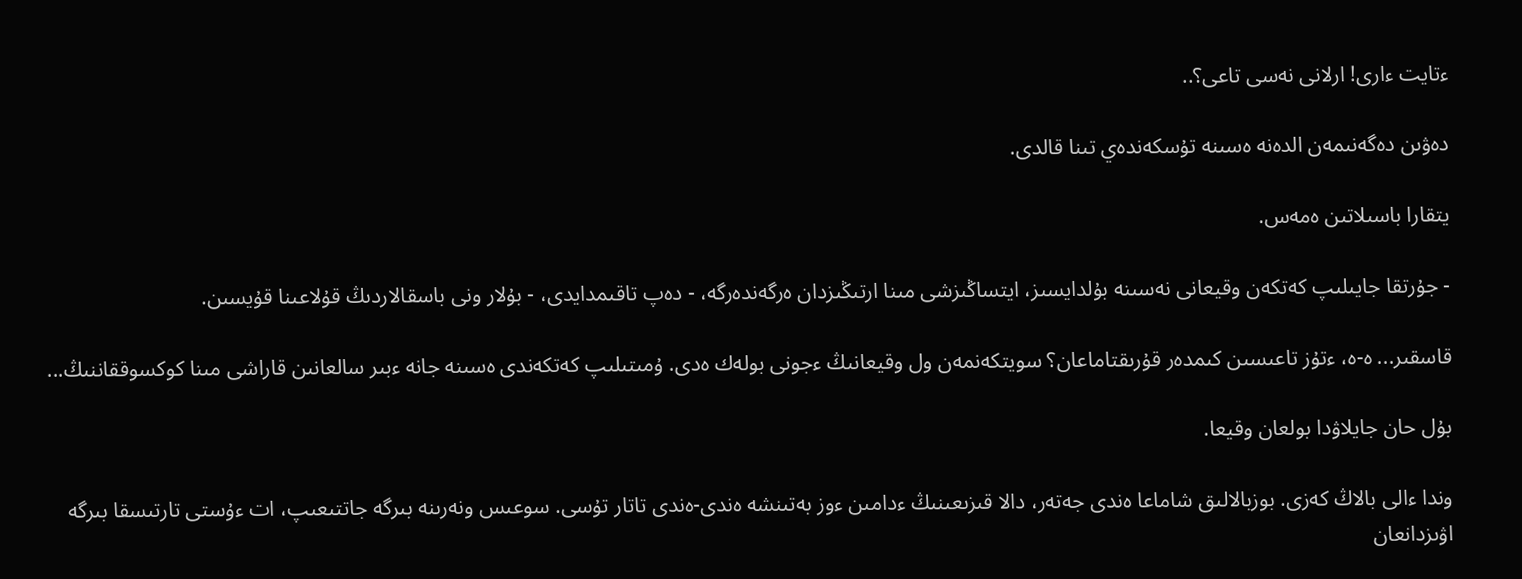ءتايت ءارى! ارلانى نەسى تاعى؟..

دەۋىن دەگەنىمەن الدەنە ەسىنە تۇسكەندەي تىنا قالدى.

يتقارا باسىلاتىن ەمەس.

- جۇرتقا جايىلىپ كەتكەن وقيعانى نەسىنە بۇلدايسىز، ايتساڭىزشى مىنا ارتىڭىزدان ەرگەندەرگە، - دەپ تاقىمدايدى، - بۇلار ونى باسقالاردىڭ قۇلاعىنا قۇيسىن.

قاسقىر... ە-ە، ءتۇز تاعىسىن كىمدەر قۇرىقتاماعان؟ سويتكەنمەن ول وقيعانىڭ ءجونى بولەك ەدى. ۇمىتىلىپ كەتكەندى ەسىنە جانە ءبىر سالعانىن قاراشى مىنا كوكسوققاننىڭ...

بۇل حان جايلاۋدا بولعان وقيعا.

وندا ءالى بالاڭ كەزى. بوزبالالىق شاماعا ەندى جەتەر، دالا قىزىعىنىڭ ءدامىن ءوز بەتىنشە ەندى-ەندى تاتار تۇسى. سوعىس ونەرىنە بىرگە جاتتىعىپ، ات ءۇستى تارتىسقا بىرگە اۋىزدانعان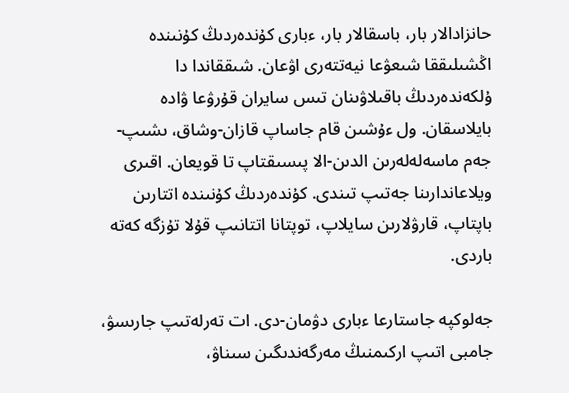حانزادالار بار، باسقالار بار، ءبارى كۇندەردىڭ كۇنىندە اڭشىلىققا شىعۋعا نيەتتەرى اۋعان. شىققاندا دا ۇلكەندەردىڭ باقىلاۋىنان تىس سايران قۇرۋعا ۋادە بايلاسقان. ول ءۇشىن قام جاساپ قازان-وشاق، ىشىپ-جەم ماسەلەلەرىن الدىن-الا پىسىقتاپ تا قويعان. اقىرى ويلاعاندارىنا جەتىپ تىندى. كۇندەردىڭ كۇنىندە اتتارىن باپتاپ، قارۋلارىن سايلاپ، توپتانا اتتانىپ قۇلا تۇزگە كەتە باردى.

جەلوكپە جاستارعا ءبارى دۋمان-دى. ات تەرلەتىپ جارىسۋ، جامبى اتىپ اركىمنىڭ مەرگەندىگىن سىناۋ،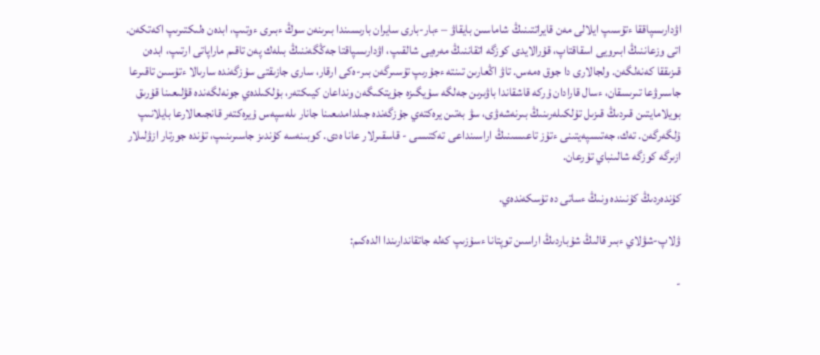اۋدارىسپاققا ءتۇسىپ ايلالى مەن قايراتتىنىڭ شاماسىن بايقاۋ – ءبار-بارى سايران بارىسىندا بىرىنەن سوڭ ءبىرى ءوتىپ، ابدەن ەلىكتىرىپ اكەتكەن. اتى وزعاننىڭ ابىرويى اسقاقتاپ، قۇرالايدى كوزگە اتقاننىڭ مەرەيى شالقىپ، اۋدارىسپاقتا جەڭگەننىڭ بىلەك پەن تاقىم ماراپاتى ارتىپ، ابدەن قىزىققا كەنەلگەن. ولجالارى دا جوق ەمەس. تاۋ اڭعارىن تىنتە ءجۇرىپ تۇسىرگەن بىر-ەكى ارقار، سارى جازىقتى سۇزگەندە سارىالا ءتۇسىن تاقىرعا جاسىرۋعا تىرىسقان، ءسال قارادان ۇركە قاشقاندا باۋىرىن جەلگە سۇيگىزە جۇيتكىگەن ونداعان كيىكتەر، بۇلكىلدەي جونەلگەندە قۋلىعىنا قۇرىق بويلامايتىن قىردىڭ قىزىل تۇلكىلەرىنىڭ بىرنەشەۋى، سۋ بەتىن يرەكتەي جۇزگەندە جىلدامدىعىنا جانار ىلەسپەس ۇيرەكتەر قانجىعالارعا بايلانىپ ۇلگەرگەن. تەك، جەتىسپەيتىنى ءتۇز تاعىسىنىڭ اراسىنداعى تەكتىسى - قاسقىرلار عانا ەدى. كوبىنەسە كۇندىز جاسىرىنىپ، تۇندە جورتار ازۋلىلار ازىرگە كوزگە شالىنباي تۇرعان.

كۇندەردىڭ كۇنىندە ونىڭ ءساتى دە تۇسكەندەي.

ۋلاپ-شۋلاي ءبىر قالىڭ شۇباردىڭ اراسىن توپتانا ءسۇزىپ كەلە جاتقاندارىندا الدەكىم:

-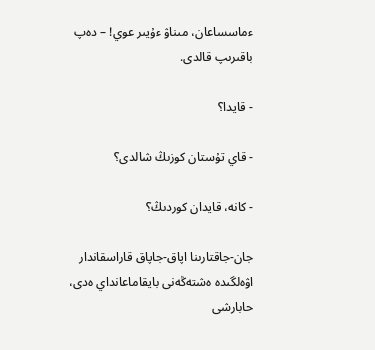ءماسساعان، مىناۋ ءۇيىر عوي! – دەپ باقىرىپ قالدى.

- قايدا؟

- قاي تۇستان كوزىڭ شالدى؟

- كانە، قايدان كوردىڭ؟

جان-جاقتارىنا اپاق-جاپاق قاراسقاندار اۋەلگىدە ەشتەڭەنى بايقاماعانداي ەدى، حابارشى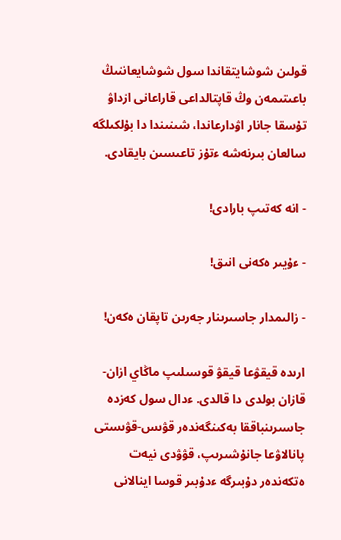قولىن شوشايتقاندا سول شوشايعاننىڭ باعىتىمەن وڭ قاپتالداعى قاراعانى ازداۋ تۇسقا جانار اۋدارعاندا، شىنىندا دا بۇلكىلگە سالعان بىرنەشە ءتۇز تاعىسىن بايقادى.

- انە كەتىپ بارادى!

- ءۇيىر ەكەنى انىق!

- زالىمدار جاسىرىنار جەرىن تاپقان ەكەن!

ارىدە قيقۋعا قيقۋ قوسىلىپ ماڭاي ازان-قازان بولدى دا قالدى. ءدال سول كەزدە جاسىرىنباققا بەكىنگەندەر قۋىس-قۋىستى پانالاۋعا جانۇشىرىپ، قۋۋدى نيەت ەتكەندەر دۇبىرگە ءدۇبىر قوسا اينالانى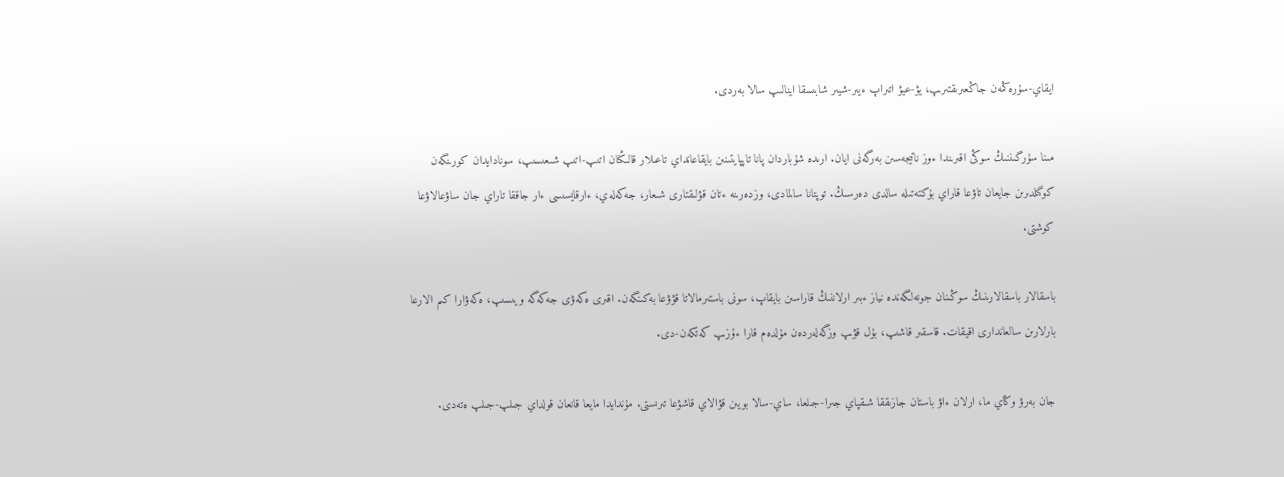ايقاي-سۇرەڭمەن جاڭعىرىقتىرىپ، يۋ-عيۋ اتىراپ ءيىر-شيىر شابىسقا اينالىپ سالا بەردى.

مىنا سۇرگىننىڭ سوڭى اقىرىندا ءوز ناتيجەسىن بەرگەنى ايان. ارىدە شۇباردان پانا تاپپايتىنىن بايقاعانداي تاعىلار قالىڭنان اتىپ-اتىپ شىعىسىپ، سونادايدان كورىنگەن كوگىلدىرىن جايعان تاۋعا قاراي بۇكتەتىلە سالدى دەرسىڭ. توپتانا سالمادى، وزدەرىنە ءتان قۋلىقتارى شىعار، جەكەلەي، ءارقايسىسى ءار جاققا تاراي جان ساۋعالاۋعا كوشتى.

باسقالار باسقالارىنىڭ سوڭىنان جونەلگەندە نياز ءبىر ارلاننىڭ قاراسىن بايقاپ، سونى باستىرمالاتا قۋۋعا بەكىنگەن. اقىرى ەكەۋى جەكەگە ويىسىپ، ەكەۋارا كىم الارعا بارلارىن سالعاندارى اقيقات. قاسقىر قاشىپ، بۇل قۋىپ وزگەلەردەن مۇلدەم قارا ءۇزىپ كەتكەن-دى.

جان بەرۋ وڭاي ما، ارلان ءاۋ باستان جازىققا شىقپاي جىرا-جىلعا، ساي-سالا بويىن قۋالاي قاشۋعا تىرىستى. مۇندايدا مايعا قانعان قولداي جىلپ-جىلپ ەتەدى.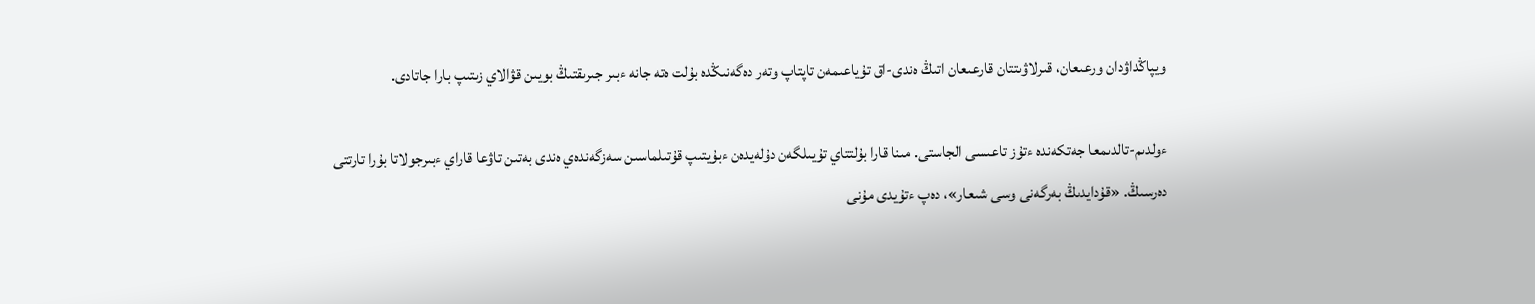ويپاڭداۋدان ورعىعان، قىرلاۋىتتان قارعىعان اتىڭ ەندى-اق تۇياعىمەن تاپتاپ وتەر دەگەنىڭدە بۇلت ەتە جانە ءبىر جىرىقتىڭ بويىن قۋالاي زىتىپ بارا جاتادى.

ءولدىم-تالدىمعا جەتكەندە ءتۇز تاعىسى الجاستى. مىنا قارا بۇلتتاي تۇيىلگەن دۇلەيدەن ءبۇيتىپ قۇتىلماسىن سەزگەندەي ەندى بەتىن تاۋعا قاراي ءبىرجولاتا بۇرا تارتتى دەرسىڭ. «قۇدايدىڭ بەرگەنى وسى شىعار»، دەپ ءتۇيدى مۇنى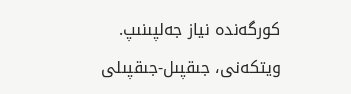كورگەندە نياز جەلپىنىپ. ويتكەنى، جىقپىل-جىقپىلى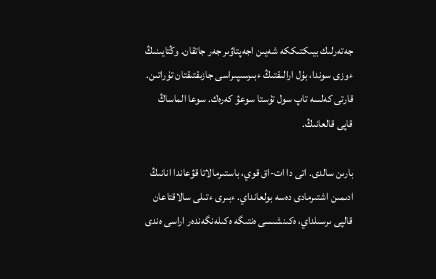جەتەرلىك بيىكتىككە شەيىن اجەپتاۋىر جەر جاتقان. وڭتايىنىڭ ءوزى سوندا، بۇل ارالىقتىڭ ءبىرسىپىراسى جازىقتىقتان تۇراتىن. قارتى كەلسە تاپ سول تۇستا سوعۋ كەرەك. سوعا الماساڭ قاپى قالعانىڭ.

بارىن سالدى. اتى دا ات-اق قوي، باستىرمالاتا قۋعاندا انانىڭ ادىمىن اشتىرمادى دەسە بولعانداي. ءبىرى ءتىلى سالاقتاعان قالپى ىرسىلداي، ەكىنشىسى ەنتىگە ەكىلەنگەندەر اراسى ەندى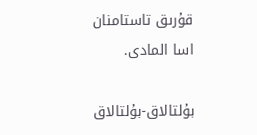قۇرىق تاستامنان اسا المادى.

بۇلتالاق-بۇلتالاق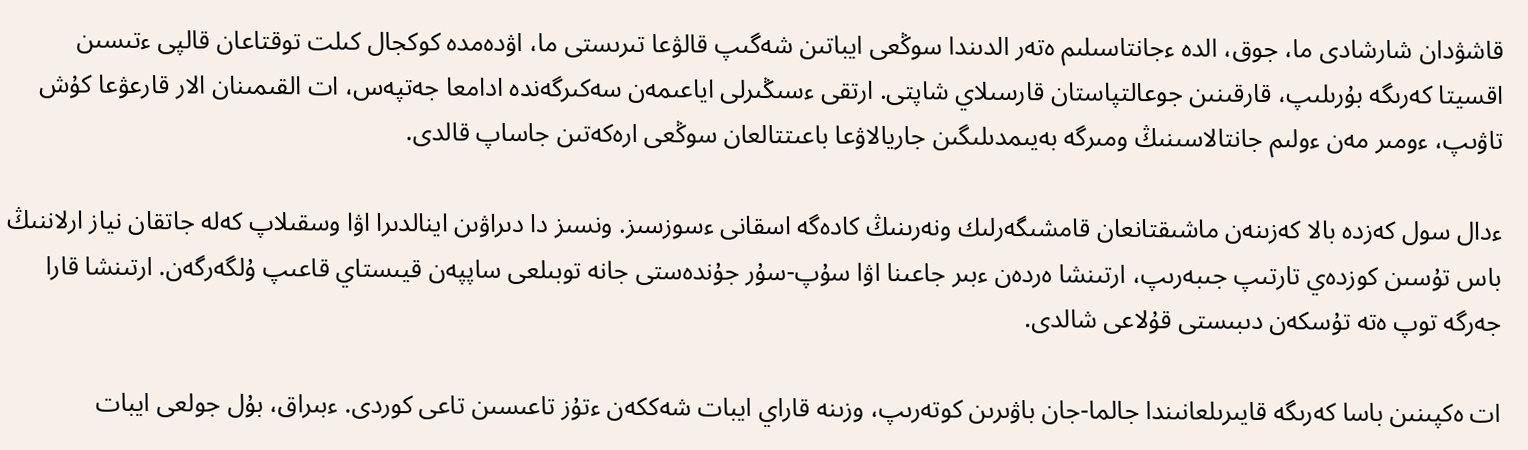قاشۋدان شارشادى ما، جوق، الدە ءجانتاسىلىم ەتەر الدىندا سوڭعى ايباتىن شەگىپ قالۋعا تىرىستى ما، اۋدەمدە كوكجال كىلت توقتاعان قالپى ءتىسىن اقسيتا كەرىگە بۇرىلىپ، قارقىنىن جوعالتپاستان قارسىلاي شاپتى. ارتقى ءسىڭىرلى اياعىمەن سەكىرگەندە ادامعا جەتپەس، ات القىمىنان الار قارعۋعا كۇش تاۋىپ، ءومىر مەن ءولىم جانتالاسىنىڭ ومىرگە بەيىمدىلىگىن جاريالاۋعا باعىتتالعان سوڭعى ارەكەتىن جاساپ قالدى.

ءدال سول كەزدە بالا كەزىنەن ماشىقتانعان قامشىگەرلىك ونەرىنىڭ كادەگە اسقانى ءسوزسىز. ونسىز دا دىراۋىن اينالدىرا اۋا وسقىلاپ كەلە جاتقان نياز ارلاننىڭ باس تۇسىن كوزدەي تارتىپ جىبەرىپ، ارتىنشا ەردەن ءبىر جاعىنا اۋا سۇپ-سۇر جۇندەستى جانە توبىلعى ساپپەن قيىستاي قاعىپ ۇلگەرگەن. ارتىنشا قارا جەرگە توپ ەتە تۇسكەن دىبىستى قۇلاعى شالدى.

ات ەكپىنىن باسا كەرىگە قايىرىلعانىندا جالما-جان باۋىرىن كوتەرىپ، وزىنە قاراي ايبات شەككەن ءتۇز تاعىسىن تاعى كوردى. ءبىراق، بۇل جولعى ايبات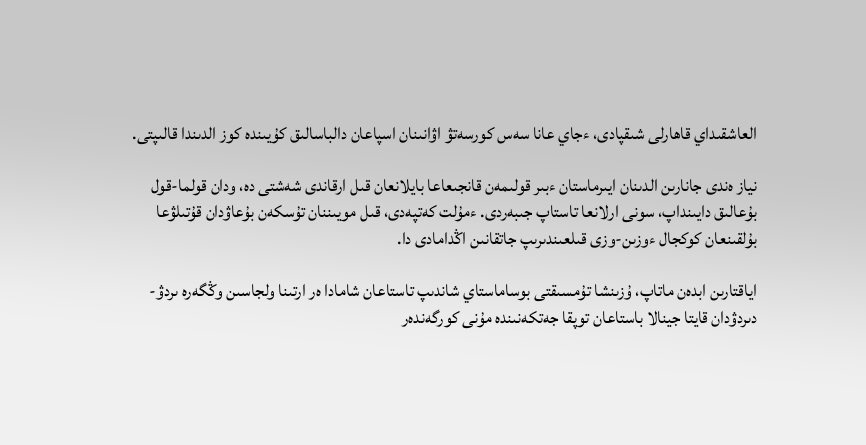العاشقىداي قاھارلى شىقپادى، ءجاي عانا سەس كورسەتۋ اۋانىنان اسپاعان دالباسالىق كۇيىندە كوز الدىندا قالىپتى.

نياز ەندى جانارىن الدىنان ايىرماستان ءبىر قولىمەن قانجىعاعا بايلانعان قىل ارقاندى شەشتى دە، ودان قولما-قول بۇعالىق دايىنداپ، سونى ارلانعا تاستاپ جىبەردى. ءمۇلت كەتپەدى، قىل مويىننان تۇسكەن بۇعاۋدان قۇتىلۋعا بۇلقىنعان كوكجال ءوزىن-وزى قىلعىندىرىپ جاتقانىن اڭدامادى دا.

اياقتارىن ابدەن ماتاپ، ۇزىنشا تۇمسىقتى بوساماستاي شاندىپ تاستاعان شامادا ەر ارتىنا ولجاسىن وڭگەرە ىردۋ-دىردۋدان قايتا جينالا باستاعان توپقا جەتكەنىندە مۇنى كورگەندەر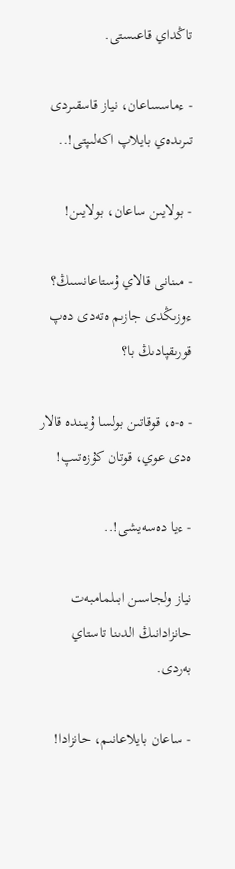تاڭداي قاعىستى.

- ءماسساعان، نياز قاسقىردى تىرىدەي بايلاپ اكەلىپتى!..

- بولايىن ساعان، بولايىن!

- مىنانى قالاي ۇستاعانسىڭ؟ ءوزىڭدى جازىم ەتەدى دەپ قورىقپادىڭ با؟

- ە-ە، قوقاتىن بولسا ۇيىندە قالار ەدى عوي، قوتان كۇزەتىپ!

- ءيا دەسەيشى!..

نياز ولجاسىن ابىلمامبەت حانزادانىڭ الدىنا تاستاي بەردى.

- ساعان بايلاعانىم، حانزادا!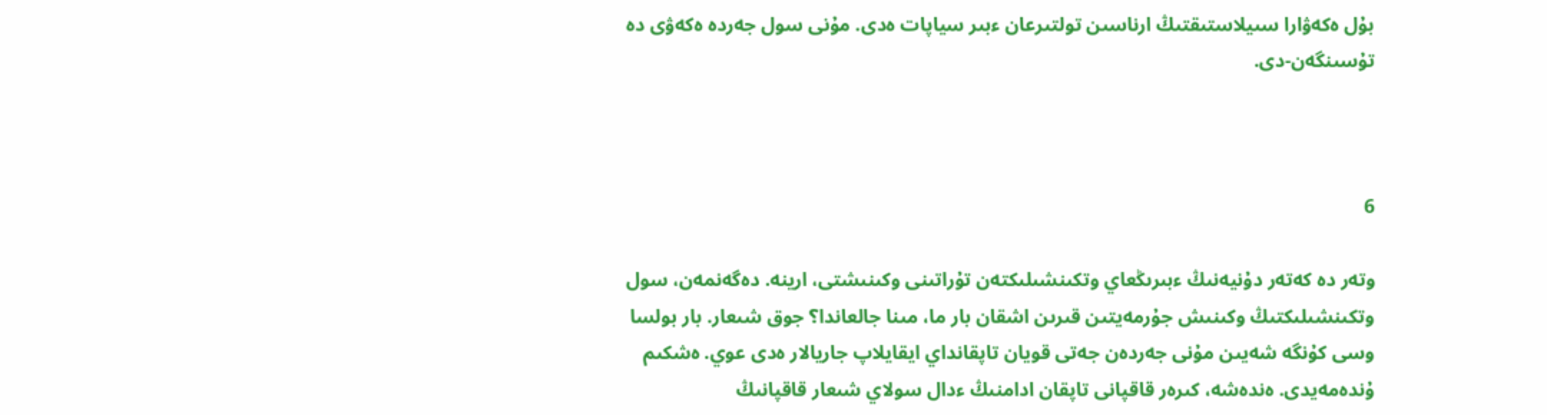بۇل ەكەۋارا سىيلاستىقتىڭ ارناسىن تولتىرعان ءبىر سياپات ەدى. مۇنى سول جەردە ەكەۋى دە تۇسىنگەن-دى.



6

وتەر دە كەتەر دۇنيەنىڭ ءبىرىڭعاي وتكىنشىلىكتەن تۇراتىنى وكىنىشتى، ارينە. دەگەنمەن، سول وتكىنشىلىكتىڭ وكىنىش جۇرمەيتىن قىرىن اشقان بار ما، مىنا جالعاندا؟ جوق شىعار. بار بولسا وسى كۇنگە شەيىن مۇنى جەردەن جەتى قويان تاپقانداي ايقايلاپ جاريالار ەدى عوي. ەشكىم ۇندەمەيدى. ەندەشە، كىرەر قاقپانى تاپقان ادامنىڭ ءدال سولاي شىعار قاقپانىڭ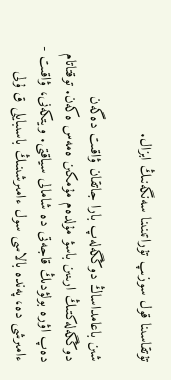تۇتقاسىنا قول سوزىپ تۇراتىنىنا سەنگەنىڭ ابزال.

شىن باعامداساڭ دوڭگەلەپ بارا جاتقان ۋاقىت دەگەن دوڭگەلەكتىڭ ارىنىن باسۋ مۇلدەم مۇمكىن ەمەس ەكەن. توقتاتام دەپ اۋرە بولۋدىڭ قاجەتى دە شامالى سياقتى. ويتكەنى، ۋاقىت - ءامىرشى دە، پەندە بالاسى سول ءامىرشىنىڭ باسىبايلى ق ۇلى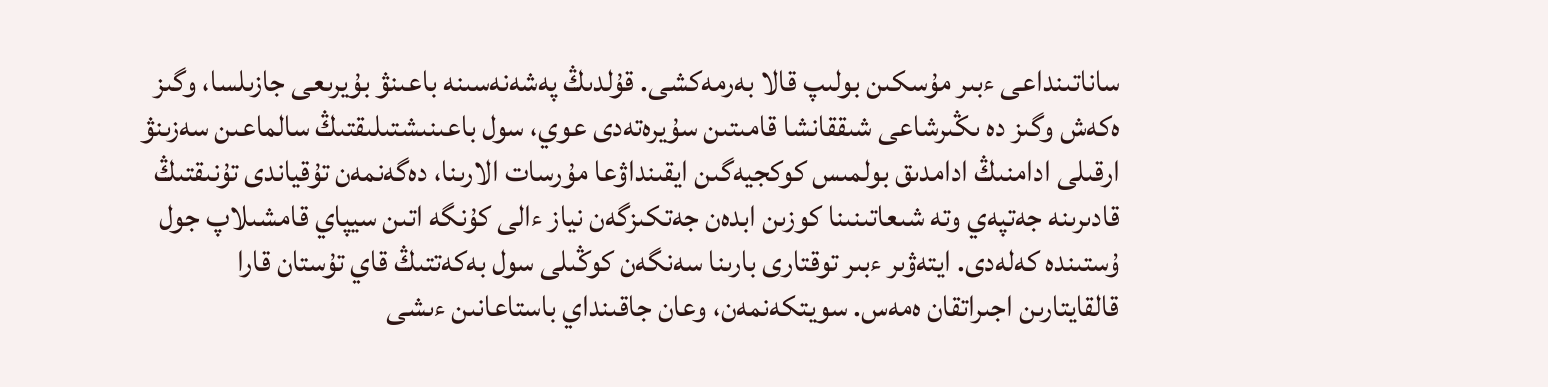ساناتىنداعى ءبىر مۇسكىن بولىپ قالا بەرمەكشى. قۇلدىڭ پەشەنەسىنە باعىنۋ بۇيرىعى جازىلسا، وگىز ەكەش وگىز دە ىڭىرشاعى شىققانشا قامىتىن سۇيرەتەدى عوي، سول باعىنىشتىلىقتىڭ سالماعىن سەزىنۋ ارقىلى ادامنىڭ ادامدىق بولمىس كوكجيەگىن ايقىنداۋعا مۇرسات الارىنا، دەگەنمەن تۇقياندى تۇنىقتىڭ قادىرىنە جەتپەي وتە شىعاتىنىنا كوزىن ابدەن جەتكىزگەن نياز ءالى كۇنگە اتىن سيپاي قامشىلاپ جول ۇستىندە كەلەدى. ايتەۋىر ءبىر توقتارى بارىنا سەنگەن كوڭىلى سول بەكەتتىڭ قاي تۇستان قارا قالقايتارىن اجىراتقان ەمەس. سويتكەنمەن، وعان جاقىنداي باستاعانىن ءىشى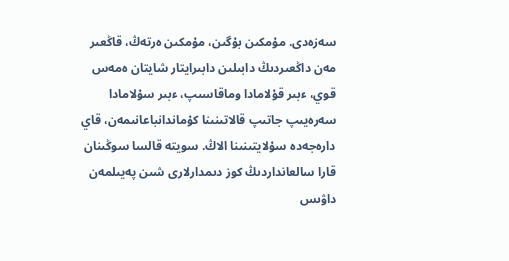سەزەدى. مۇمكىن بۇگىن، مۇمكىن ەرتەڭ، قاڭعىر مەن داڭعىردىڭ دابىلىن دابىرايتار شايتان ەمەس قوي، ءبىر قۇلامادا وماقاسىپ، ءبىر سۇلامادا سەرەيىپ جاتىپ قالاتىنىنا كۇماندانباعانىمەن، قاي دارەجەدە سۇلايتىنىنا الاڭ. سويتە قالسا سوڭىنان قارا سالعانداردىڭ كوز دىمدارلارى شىن پەيىلمەن داۋىس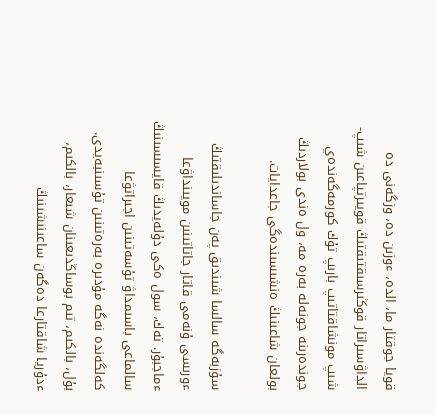قويا جوقتار ما، الدە، ءوزىن دە، وزگەنى دە الداۋسىراتار قوڭىرسىقتىقتىڭ قويىرتپاعىن شىپ-شىپ مونشاقتاتىپ بارىپ تۇك كورمەگەندەي جوندەرىنە جونەلە بەرە مە، ول ەندى بولاردىڭ بولعان شاعىنىڭ ەنشىسىندەگى جاعدايات.

سۇزبەگە سالسا شىندىق پەن جاساندىلىقتىڭ ءورىسى ۇنەمى قاتار جاتاتىنىن مويىنداۋعا ءماجبۇر. تەك، سول ەكى دۇلەيدىڭ قايسىسىنىڭ سالماعى باسىمداۋ تۇسەتىنىن اجىراتۋعا كەلگەندە نەگە مۇدىرە بەرەتىنىن تۇسىنبەيدى. بۇل، بالكىم، تىم بوساڭدىعىنان شىعار، بالكىم، ءدۇريا شاقتارعا دەگەن ساعىنىشىنىڭ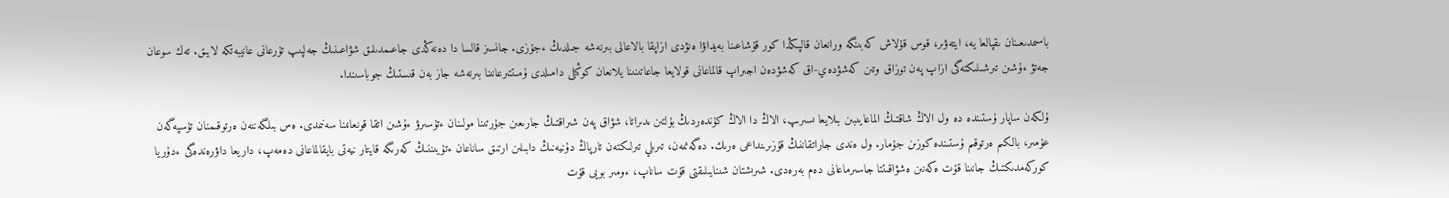باسىمدىعىنان ىقپالعا يە، ايتەۋىر، قوس قۇلاش كەبىنگە ورانعان قالپىڭدا كور قۇشاعىنا بەيداۋا ەنۋدى ازاپقا بالاعالى بىرنەشە جىلدىڭ ءجۇزى. جانسىز قالسا دا دەنەڭدى جاعىمدىلىق شۋاعىنىڭ جەلپىپ تۇرعانى عانيبەتكە لايىق. تەك سوعان جەتۋ ءۇشىن تىرشىلىكتەگى ازاپ پەن توزاق وتىن كەشۋدەي-اق كەشۋدەن اجىراپ قالماعانى قولايعا جاعاتىنىنا يلانعان كوڭىلى دامىلدى ۇمىتتىرعانىنا بىرنەشە جاز بەن قىستىڭ جوباسىندا.

ۇلكەن ساپار ۇستىندە دە ول الاڭ شاقتىڭ الماعايىبىن بىلايعا ىسىرىپ، الاڭ دا الاڭ كۇندەردىڭ بۇلتىن ىدىراتا، شۋاق پەن شىراقتىڭ جارىعىن جۇرتىنا مولىنان ءتۇسىرۋ ءۇشىن اتقا قونعانىنا سەنىمدى. ەس بىلگەننەن ەرتوقىمنان تۇسپەگەن عۇمىر، بالكىم ەرتوقىم ۇستىندە كوزىن جۇمار. ول ەندى جاراتقاننىڭ قۇزىرىنداعى ەرىك. دەگەنمەن، تىرىلي تىرلىكتەن تارپاڭ دۇنيەنىڭ دابىلىن ارتىق ساناعان ءتۇيىننىڭ كەرىگە قايتار نيەتى بايقالماعانى دەمەپ، داريعا داۋرەندەگى ءدۇريا كوركەمدىكتىڭ جانىنا قۇت ەكەنىن ەشۋاقىتتا جاسىرماعانى دەم بەرەدى. شىرىشتان شىنايىلىقتى قۇت ساناپ، ءومىر بويى قۇت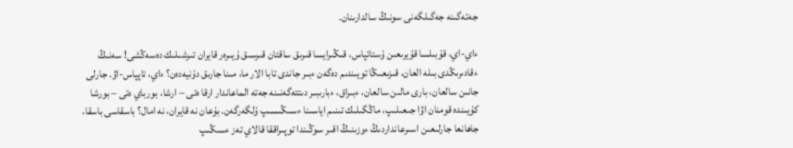جەتەگىنە جەگىلگەنى سونىڭ سالدارىنان.

ءاي-اي، قۇبىلسا قۇيرىعىن ۇستاتپاس، قىڭىرايسا قىرىق ساقتان قىرسىق ۇيىرەر قايران تىرشىلىك دەسەڭشى! سەنىڭ ءقادىرىڭدى بىلە العان، قىزىعىڭا تويىندىم دەگەن ءبىر جاندى تابا الار ما، مىنا جارىق دۇنيەدەن؟ ءاي، تاپپاس-اۋ. جارلى جانىن سالعان، بارى مالىن سالعان، ءبىراق، ءبارىبىر دىتتەگەنىنە جەتە الماعاندار ارقا ەتى – ارشا، بورباي ەتى – بورشا كۇيىندە قومنان اۋا جىعىلىپ، ماڭگىلىك تىنىم اياسىنا ءسىڭىسىپ ۇلگەرگەن. بۇعان نە قايران، نە امال؟ باسقاسى باسقا، جاھانعا جارلىعىن اسىرعانداردىڭ ءوزىنىڭ اقىر سوڭىندا توپىراققا قالاي تەز ءسىڭىپ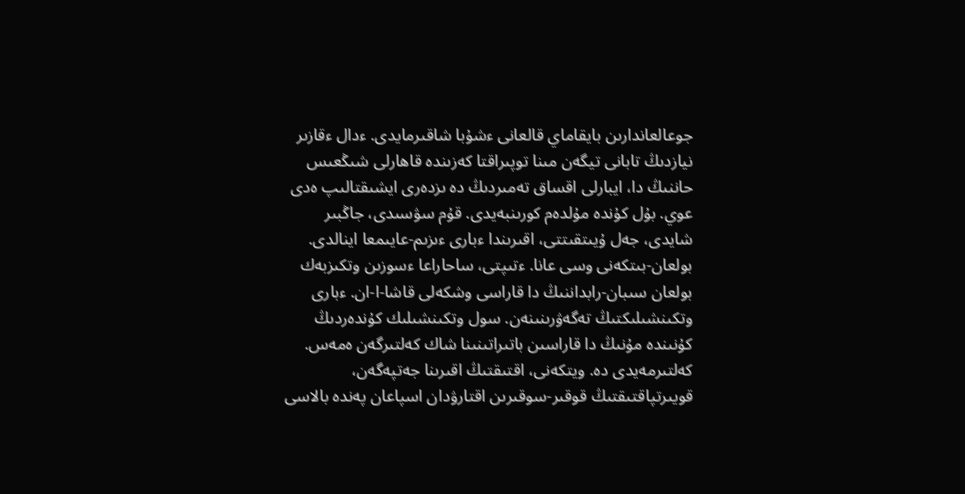جوعالعاندارىن بايقاماي قالعانى ءشۇبا شاقىرمايدى. ءدال ءقازىر نيازدىڭ تابانى تيگەن مىنا توپىراقتا كەزىندە قاھارلى شىڭعىس حاننىڭ دا، ايبارلى اقساق تەمىردىڭ دە ىزدەرى ايشىقتالىپ ەدى عوي. بۇل كۇندە مۇلدەم كورىنبەيدى. قۇم سۋسىدى، جاڭبىر شايدى، جەل ۇيىتقىتتى، اقىرىندا ءبارى ءىزىم-عايىمعا اينالدى. بولعان-بىتكەنى وسى عانا. ءتىپتى، ساحاراعا ءسوزىن وتكىزبەك بولعان سىبان-رابداننىڭ دا قاراسى وشكەلى قاشا-ا-ان. ءبارى وتكىنشىلىكتىڭ تەگەۋرىنىنەن. سول وتكىنشىلىك كۇندەردىڭ كۇنىندە مۇنىڭ دا قاراسىن باتىراتىنىنا شاك كەلتىرگەن ەمەس. كەلتىرمەيدى دە. ويتكەنى، اقتىقتىڭ اقىرىنا جەتپەگەن، قويىرتپاقتىقتىڭ قوقىر-سوقىرىن اقتارۋدان اسپاعان پەندە بالاسى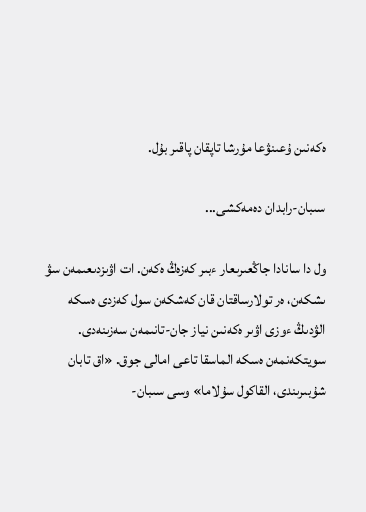ەكەنىن ۇعىنۋعا مۇرشا تاپقان پاقىر بۇل.

سىبان-رابدان دەمەكشى...

ول دا سانادا جاڭعىرىعار ءبىر كەزەڭ ەكەن. ات اۋىزدىعىمەن سۋ ىشكەن، ەر تولارساقتان قان كەشكەن سول كەزدى ەسكە الۋدىڭ ءوزى اۋىر ەكەنىن نياز جان-تانىمەن سەزىنەدى. سويتكەنمەن ەسكە الماسقا تاعى امالى جوق. «اق تابان شۇبىرىندى، القاكول سۇلاما» وسى سىبان-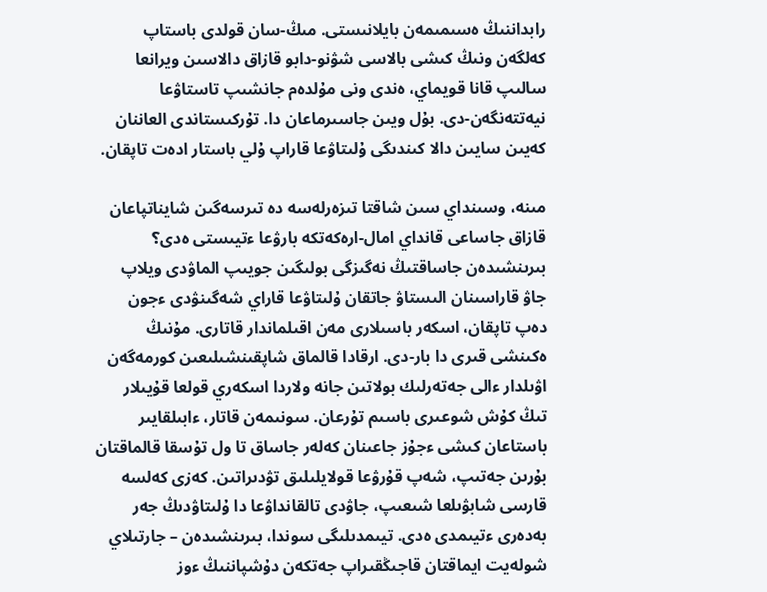رابداننىڭ ەسىمىمەن بايلانىستى. مىڭ-سان قولدى باستاپ كەلگەن ونىڭ كىشى بالاسى شۋنو-دابو قازاق دالاسىن ويرانعا سالىپ قانا قويماي، ەندى ونى مۇلدەم جانشىپ تاستاۋعا نيەتتەنگەن-دى. بۇل ويىن جاسىرماعان دا. تۇركىستاندى العاننان كەيىن سايىن دالا كىندىگى ۇلىتاۋعا قاراپ ۇلي باستار ادەت تاپقان.

مىنە، وسىنداي سىن شاقتا تىزەرلەسە دە تىرسەگىن شايناتپاعان قازاق جاساعى قانداي امال-ارەكەتكە بارۋعا ءتيىستى ەدى؟ بىرىنشىدەن جاساقتىڭ نەگىزگى بولىگىن جويىپ الماۋدى ويلاپ جاۋ قاراسىنان الىستاۋ جاتقان ۇلىتاۋعا قاراي شەگىنۋدى ءجون دەپ تاپقان، اسكەر باسىلارى مەن اقىلماندار قاتارى. مۇنىڭ ەكىنشى قىرى دا بار-دى. ارقادا قالماق شاپقىنشىلىعىن كورمەگەن اۋىلدار ءالى جەتەرلىك بولاتىن جانە ولاردا اسكەري قولعا قۇيىلار تىڭ كۇش شوعىرى باسىم تۇرعان. سونىمەن قاتار، ءابىلقايىر باستاعان كىشى ءجۇز جاعىنان كەلەر جاساق تا ول تۇسقا قالماقتان بۇرىن جەتىپ، شەپ قۇرۋعا قولايلىلىق تۋدىراتىن. كەزى كەلسە قارسى شابۋىلعا شىعىپ، جاۋدى تالقانداۋعا دا ۇلىتاۋدىڭ جەر بەدەرى ءتيىمدى ەدى. تيىمدىلىگى سوندا، بىرىنشىدەن – جارتىلاي شولەيت ايماقتان قاجىڭقىراپ جەتكەن دۇشپاننىڭ ءوز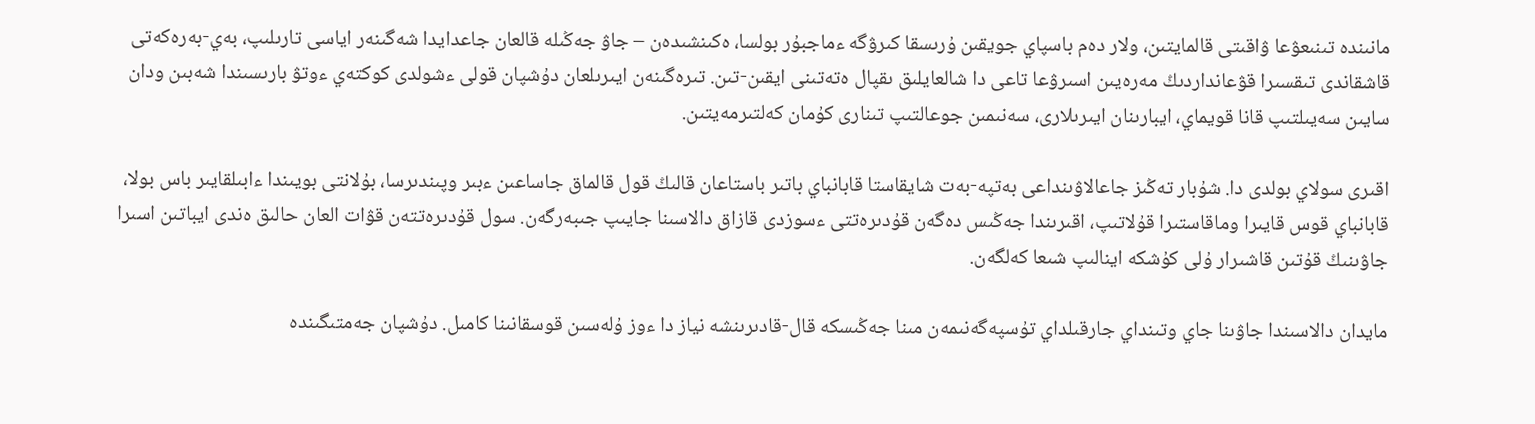مانىندە تىنىعۋعا ۋاقىتى قالمايتىن، ولار دەم باسپاي جويقىن ۇرىسقا كىرۋگە ءماجبۇر بولسا، ەكىنشىدەن – جاۋ جەڭىلە قالعان جاعدايدا شەگىنەر اياسى تارىلىپ، بەي-بەرەكەتى قاشقاندى تىقسىرا قۋعانداردىڭ مەرەيىن اسىرۋعا تاعى دا شالعايلىق ىقپال ەتەتىنى ايقىن-تىن. تىرەگىنەن ايىرىلعان دۇشپان قولى ءشولدى كوكتەي ءوتۋ بارىسىندا شەبىن ودان سايىن سەيىلتىپ قانا قويماي، ايبارىنان ايىرىلارى، سەنىمىن جوعالتىپ تىنارى كۇمان كەلتىرمەيتىن.

اقىرى سولاي بولدى دا. شۇبار تەڭىز جاعالاۋىنداعى بەتپە-بەت شايقاستا قابانباي باتىر باستاعان قالىڭ قول قالماق جاساعىن ءبىر وپىندىرسا، بۇلانتى بويىندا ءابىلقايىر باس بولا، قابانباي قوس قايىرا وماقاستىرا قۇلاتىپ، اقىرىندا جەڭىس دەگەن قۇدىرەتتى ءسوزدى قازاق دالاسىنا جايىپ جىبەرگەن. سول قۇدىرەتتەن قۋات العان حالىق ەندى ايباتىن اسىرا جاۋىنىڭ قۇتىن قاشىرار ۇلى كۇشكە اينالىپ شىعا كەلگەن.

مايدان دالاسىندا جاۋىنا جاي وتىنداي جارقىلداي تۇسپەگەنىمەن مىنا جەڭىسكە قال-قادىرىنشە نياز دا ءوز ۇلەسىن قوسقانىنا كامىل. دۇشپان جەمتىگىندە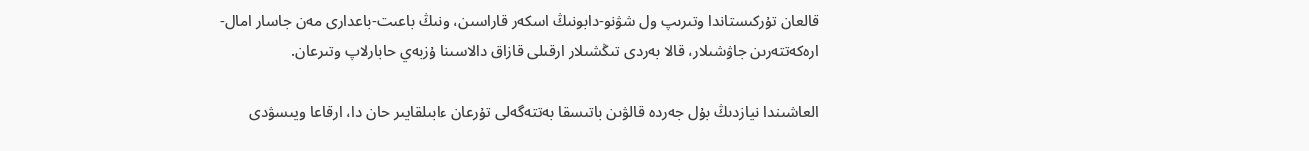قالعان تۇركىستاندا وتىرىپ ول شۋنو-دابونىڭ اسكەر قاراسىن، ونىڭ باعىت-باعدارى مەن جاسار امال-ارەكەتتەرىن جاۋشىلار، قالا بەردى تىڭشىلار ارقىلى قازاق دالاسىنا ۇزبەي حابارلاپ وتىرعان.

العاشىندا نيازدىڭ بۇل جەردە قالۋىن باتىسقا بەتتەگەلى تۇرعان ءابىلقايىر حان دا، ارقاعا ويىسۋدى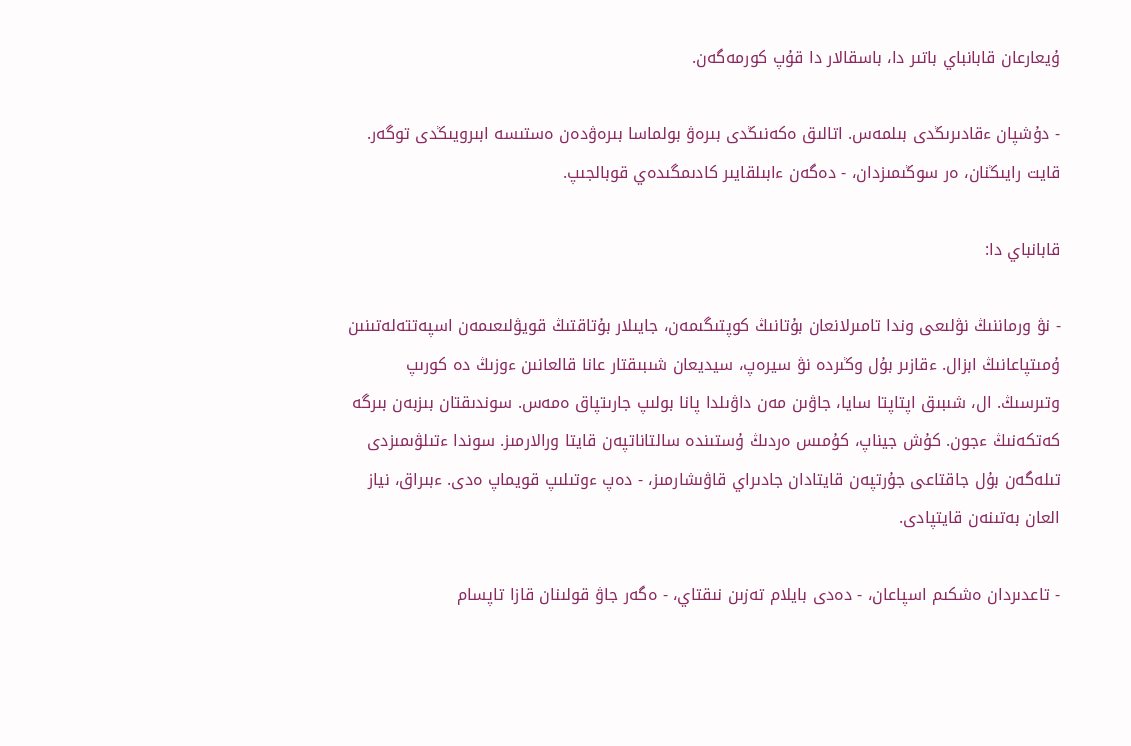ۇيعارعان قابانباي باتىر دا، باسقالار دا قۇپ كورمەگەن.

- دۇشپان ءقادىرىڭدى بىلمەس. اتالىق ەكەنىڭدى بىرەۋ بولماسا بىرەۋدەن ەستىسە ابىرويىڭدى توگەر. قايت رايىڭنان، ەر سوڭىمىزدان، - دەگەن ءابىلقايىر كادىمگىدەي قوبالجىپ.

قابانباي دا:

- نۋ ورماننىڭ نۋلىعى وندا تامىرلانعان بۇتانىڭ كوپتىگىمەن، جايىلار بۇتاقتىڭ قويۋلىعىمەن اسپەتتەلەتىنىن ۇمىتپاعانىڭ ابزال. ءقازىر بۇل وڭىردە نۋ سيرەپ، سيديعان شىبىقتار عانا قالعانىن ءوزىڭ دە كورىپ وتىرسىڭ. ال، شىبىق اپتاپتا سايا، جاۋىن مەن داۋىلدا پانا بولىپ جارىتپاق ەمەس. سوندىقتان بىزبەن بىرگە كەتكەنىڭ ءجون. كۇش جيناپ، كۇمىس ەردىڭ ۇستىندە سالتاناتپەن قايتا ورالارمىز. سوندا ءتىلۋىمىزدى تىلەگەن بۇل جاقتاعى جۇرتپەن قايتادان جادىراي قاۋىشارمىز، - دەپ ءوتىلىپ قويماپ ەدى. ءبىراق، نياز العان بەتىنەن قايتپادى.

- تاعدىردان ەشكىم اسپاعان، - دەدى بايلام تەزىن نىقتاي، - ەگەر جاۋ قولىنان قازا تاپسام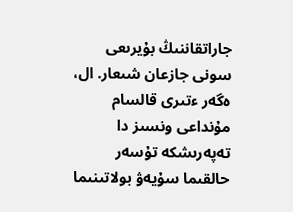جاراتقاننىڭ بۇيرىعى سونى جازعان شىعار. ال، ەگەر ءتىرى قالسام مۇنداعى ونسىز دا تەپەرىشكە تۇسەر حالقىما سۇيەۋ بولاتىنىما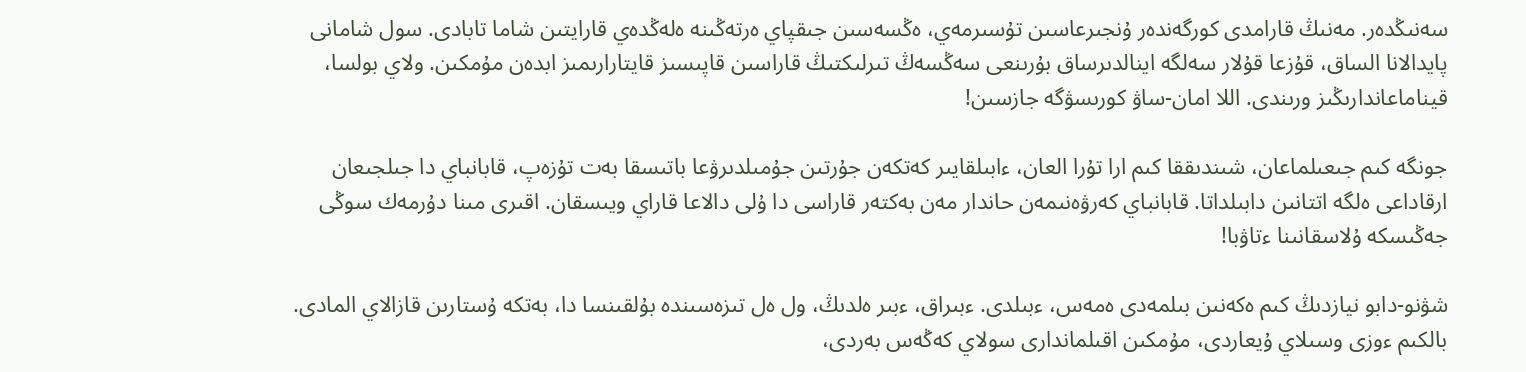سەنىڭدەر. مەنىڭ قارامدى كورگەندەر ۇنجىرعاسىن تۇسىرمەي، ەڭسەسىن جىقپاي ەرتەڭىنە ەلەڭدەي قارايتىن شاما تابادى. سول شامانى پايدالانا الساق، قۇزعا قۇلار سەلگە اينالدىرساق بۇرىنعى سەڭسەڭ تىرلىكتىڭ قاراسىن قاپىسىز قايتارارىمىز ابدەن مۇمكىن. ولاي بولسا، قيناماعاندارىڭىز ورىندى. اللا امان-ساۋ كورىسۋگە جازسىن!

جونگە كىم جىعىلماعان، شىندىققا كىم ارا تۇرا العان، ءابىلقايىر كەتكەن جۇرتىن جۇمىلدىرۋعا باتىسقا بەت تۇزەپ، قابانباي دا جىلجىعان ارقاداعى ەلگە اتتانىن دابىلداتا. قابانباي كەرۋەنىمەن حاندار مەن بەكتەر قاراسى دا ۇلى دالاعا قاراي ويىسقان. اقىرى مىنا دۇرمەك سوڭى جەڭىسكە ۇلاسقانىنا ءتاۋبا!

شۋنو-دابو نيازدىڭ كىم ەكەنىن بىلمەدى ەمەس، ءبىلدى. ءبىراق، ءبىر ەلدىڭ، ول ەل تىزەسىندە بۇلقىنسا دا، بەتكە ۇستارىن قازالاي المادى. بالكىم ءوزى وسىلاي ۇيعاردى، مۇمكىن اقىلماندارى سولاي كەڭەس بەردى،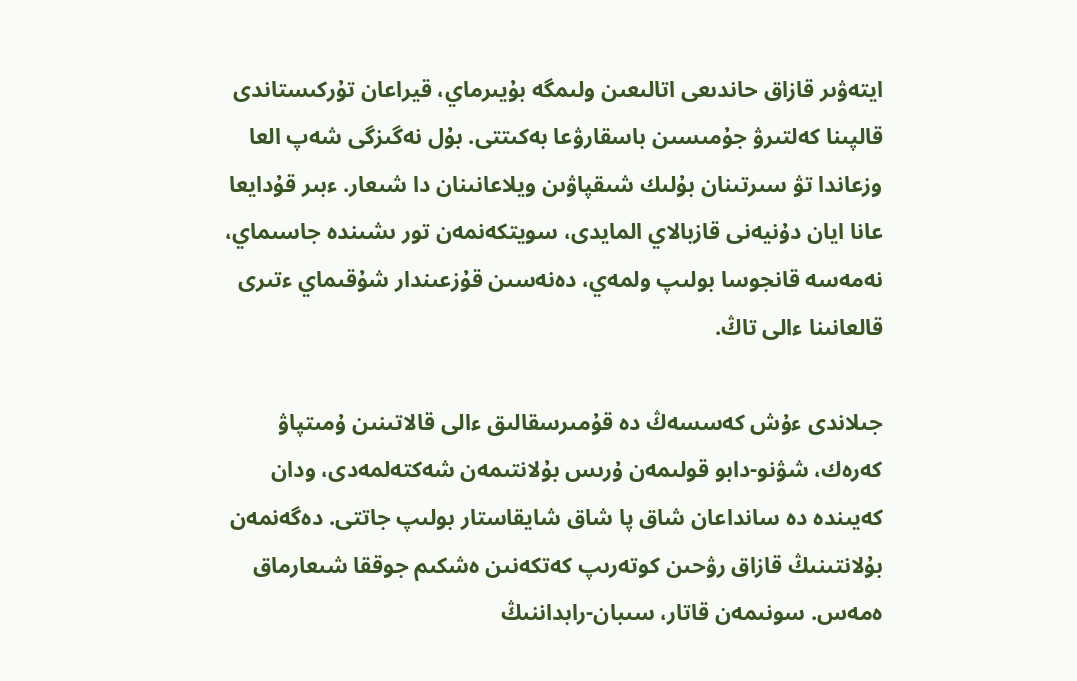ايتەۋىر قازاق حاندىعى اتالىعىن ولىمگە بۇيىرماي، قيراعان تۇركىستاندى قالپىنا كەلتىرۋ جۇمىسىن باسقارۋعا بەكىتتى. بۇل نەگىزگى شەپ العا وزعاندا تۋ سىرتىنان بۇلىك شىقپاۋىن ويلاعانىنان دا شىعار. ءبىر قۇدايعا عانا ايان دۇنيەنى قازبالاي المايدى، سويتكەنمەن تور ىشىندە جاسىماي، نەمەسە قانجوسا بولىپ ولمەي، دەنەسىن قۇزعىندار شۇقىماي ءتىرى قالعانىنا ءالى تاڭ.

جىلاندى ءۇش كەسسەڭ دە قۇمىرسقالىق ءالى قالاتىنىن ۇمىتپاۋ كەرەك، شۋنو-دابو قولىمەن ۇرىس بۇلانتىمەن شەكتەلمەدى، ودان كەيىندە دە سانداعان شاق پا شاق شايقاستار بولىپ جاتتى. دەگەنمەن بۇلانتىنىڭ قازاق رۋحىن كوتەرىپ كەتكەنىن ەشكىم جوققا شىعارماق ەمەس. سونىمەن قاتار، سىبان-رابداننىڭ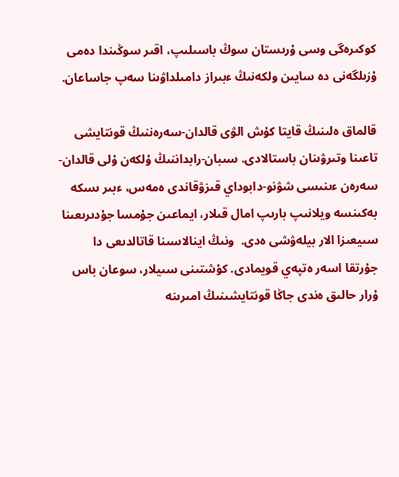كوكىرەگى وسى ۇرىستان سوڭ باسىلىپ، اقىر سوڭىندا دەمى ۇزىلگەنى دە سايىن ولكەنىڭ ءبىراز دامىلداۋىنا سەپ جاساعان.

قالماق ەلىنىڭ قايتا كۇش الۋى قالدان-سەرەننىڭ قونتايشى تاعىنا وتىرۋىنان باستالادى. سىبان-رابداننىڭ ۇلكەن ۇلى قالدان-سەرەن ءىنىسى شۋنو-دابوداي قىزۋقاندى ەمەس، ءبىر ىسكە بەكىنسە ويلانىپ بارىپ امال قىلار، ايماعىن جۇمسا جۇدىرىعىنا سىيعىزا الار بيلەۋشى ەدى.  ونىڭ اينالاسىنا قاتالدىعى دا جۇرتقا اسەر ەتپەي قويمادى. كۇشتىنى سىيلار، سوعان باس ۇرار حالىق ەندى جاڭا قونتايشىنىڭ امىرىنە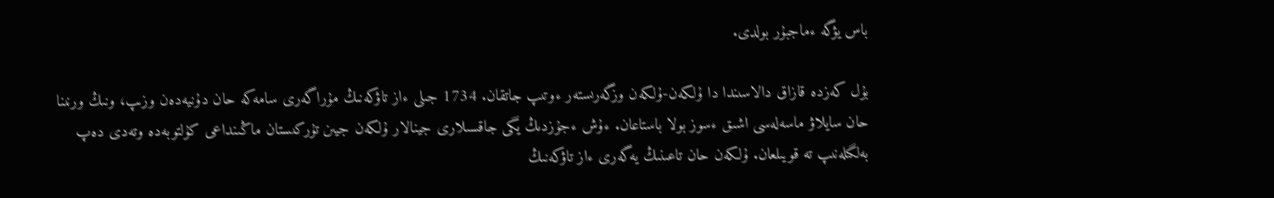باس يۋگە ءماجبۇر بولدى.

بۇل كەزدە قازاق دالاسىندا دا ۇلكەن-ۇلكەن وزگەرىستەر ءوتىپ جاتقان. 1734 جىلى ءاز تاۋكەنىڭ مۇراگەرى سامەكە حان دۇنيەدەن وزىپ، ونىڭ ورنىنا حان سايلاۋ ماسەلەسى اشىق ءسوز بولا باستاعان. ءۇش ءجۇزدىڭ يگى جاقسىلارى جينالار ۇلكەن جيىن تۇركىستان ماڭىنداعى كۇلتوبەدە وتەدى دەپ بەلگىلەنىپ تە قويىلعان. ۇلكەن حان تاعىنىڭ يەگەرى ءاز تاۋكەنىڭ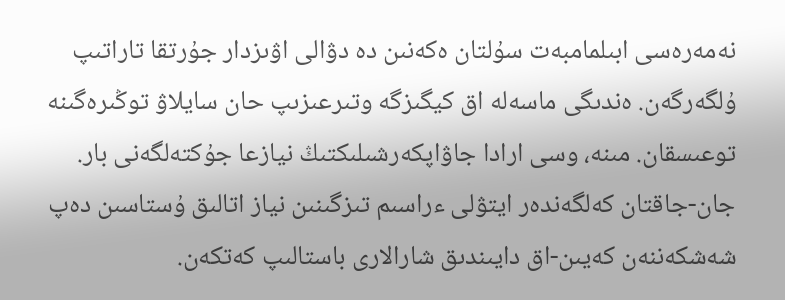نەمەرەسى ابىلمامبەت سۇلتان ەكەنىن دە دۋالى اۋىزدار جۇرتقا تاراتىپ ۇلگەرگەن. ەندىگى ماسەلە اق كيگىزگە وتىرعىزىپ حان سايلاۋ توڭىرەگىنە توعىسقان. مىنە، وسى ارادا جاۋاپكەرشىلىكتىڭ نيازعا جۇكتەلگەنى بار. جان-جاقتان كەلگەندەر ايتۋلى ءراسىم تىزگىنىن نياز اتالىق ۇستاسىن دەپ شەشكەننەن كەيىن-اق دايىندىق شارالارى باستالىپ كەتكەن.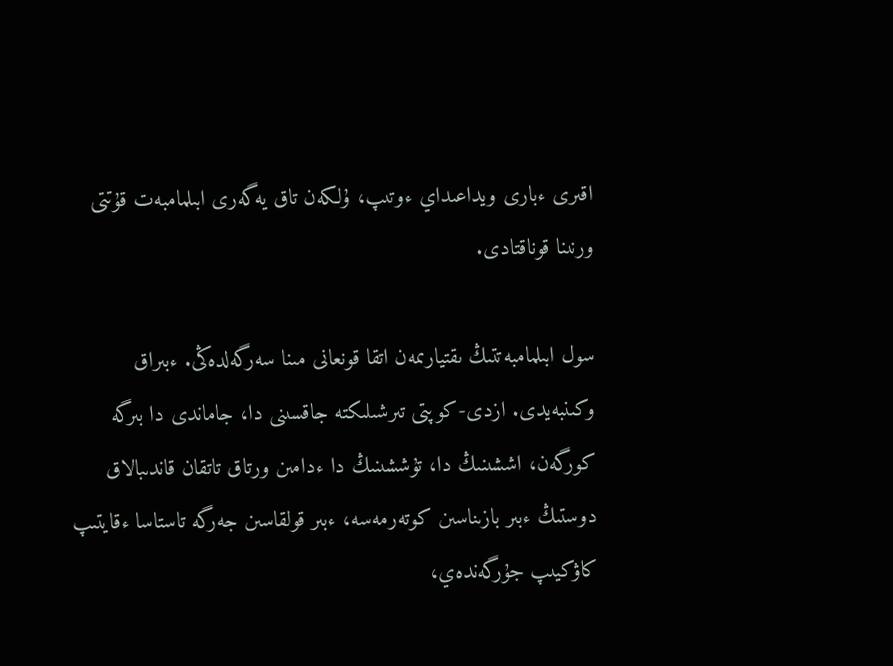اقىرى ءبارى ويداعىداي ءوتىپ، ۇلكەن تاق يەگەرى ابىلمامبەت قۇتتى ورنىنا قوناقتادى.

سول ابىلمامبەتتىڭ ىقتيارىمەن اتقا قونعانى مىنا سەرگەلدەڭى. ءبىراق وكىنبەيدى. ازدى-كوپتى تىرشىلىكتە جاقسىنى دا، جاماندى دا بىرگە كورگەن، اششىنىڭ دا، تۇششىنىڭ دا ءدامىن ورتاق تاتقان قاندىبالاق دوستىڭ ءبىر بازىناسىن كوتەرمەسە، ءبىر قولقاسىن جەرگە تاستاسا ءقايتىپ كاۋكيىپ جۇرگەندەي،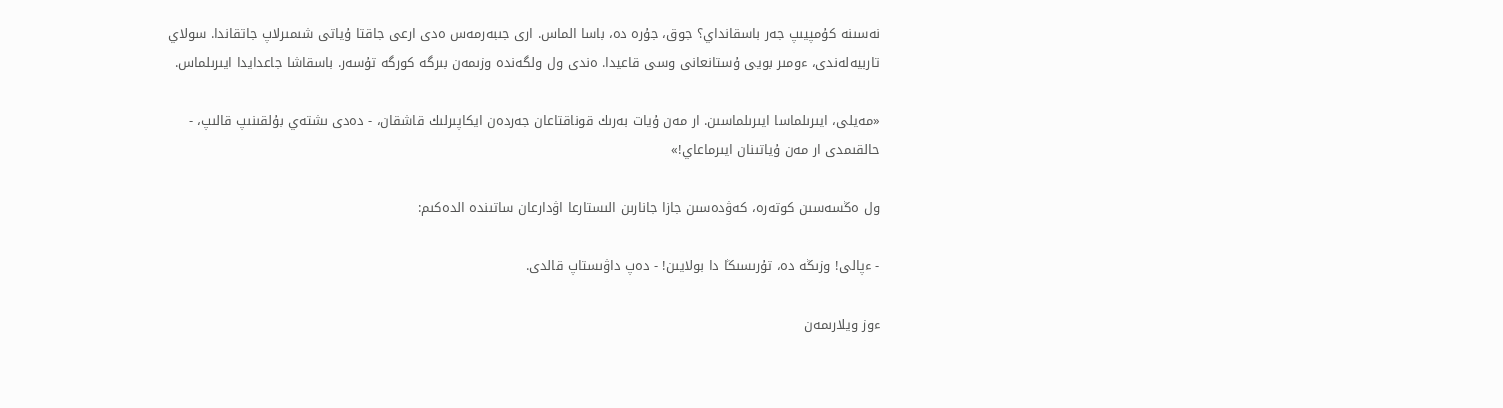نەسىنە كۇمپيىپ جەر باسقانداي؟ جوق، جۇرە دە، باسا الماس. ارى جىبەرمەس ەدى ارعى جاقتا ۇياتى شىمىرلاپ جاتقاندا. سولاي تاربيەلەندى، ءومىر بويى ۇستانعانى وسى قاعيدا. ەندى ول ولگەندە وزىمەن بىرگە كورگە تۇسەر. باسقاشا جاعدايدا ايىرىلماس.

«مەيلى، ايىرىلماسا ايىرىلماسىن. ار مەن ۇيات بەرىك قوناقتاعان جەردەن ايكاپىرلىك قاشقان، - دەدى ىشتەي بۇلقىنىپ قالىپ، - حالقىمدى ار مەن ۇياتىنان ايىرماعاي!»

ول ەڭسەسىن كوتەرە، كەۋدەسىن جازا جانارىن الىستارعا اۋدارعان ساتىندە الدەكىم:

- ءپالى! وزىڭە دە، تۇرىسىڭا دا بولايىن! - دەپ داۋىستاپ قالدى.

ءوز ويلارىمەن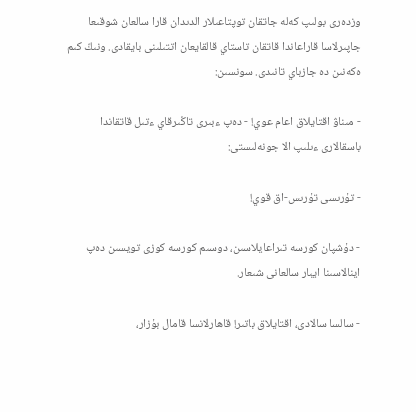وزدەرى بولىپ كەلە جاتقان توپتاعىلار الدىدان قارا سالعان شوقىعا جاپىرلاسا قاراعاندا قاتقان تاستاي قالقايعان اتتىلىنى بايقادى. ونىڭ كىم ەكەنىن دە جازباي تانىدى. سونسىن:

- مىناۋ اقتايلاق اعام عوي! - دەپ ءبىرى تاڭىرقاي ءتىل قاتقاندا باسقالارى ءىلىپ الا جونەلىستى:

- تۇرىسى تۇرىس-اق قوي!

- دۇشپان كورسە تىراعايلاسىن، دوسىم كورسە كوزى تويسىن دەپ اينالاسىنا ايبار سالعانى شىعار.

- سالسا سالادى، اقتايلاق باتىر! قاھارلانسا قامال بۇزار،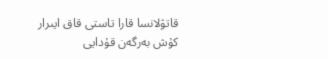قاتۋلانسا قارا تاستى قاق ايىرار كۇش بەرگەن قۇدايى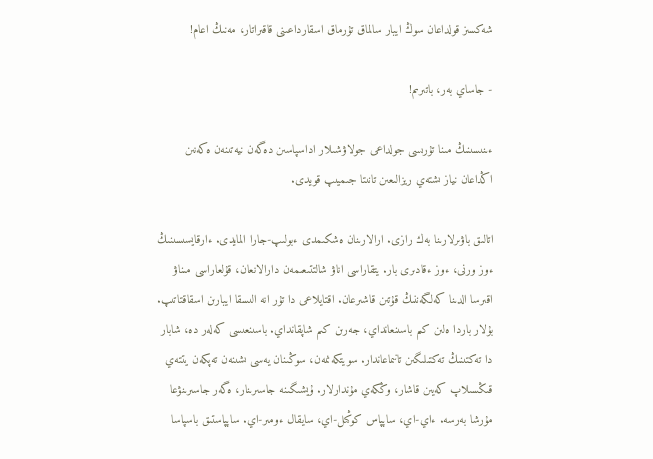شەكسىز قولداعان سوڭ ايبار سالماق تۇرماق اسقارداعىنى قاقىراتار، مەنىڭ اعام!

- جاساي بەر، باتىرىم!

ءىنىسىنىڭ مىنا تۇرىسى جولداعى جولاۋشىلار اداسپاسىن دەگەن نيەتىنەن ەكەنىن اڭداعان نياز ىشتەي ريزالىعىن تانىتا جىميىپ قويدى.

اتالىق باۋىرلارىنا بەك رازى. ارالارىنان ەشكىمدى ءبولىپ-جارا المايدى. ءارقايسىسىنىڭ ءوز ورنى، ءوز ءقادىرى بار. يتقاراسى اناۋ شالتتىعىمەن دارالانعان، قۇلعاراسى مىناۋ اقىرسا الدىنا كەلگەننىڭ قۇتىن قاشىرعان. اقتايلاعى دا تۇر انە الىسقا ايبارىن اسقاقتاتىپ. بۇلار باردا ەلىن كىم باسىنعانداي، جەرىن كىم شاپقانداي. باسىنعىسى كەلەر دە، شابار دا تەكتىنىڭ تەكتىلىگىن تانىماعاندار. سويتكەنمەن، سوڭىنان يەسى ىشىنەن تەپكەن يتتەي قىڭسىلاپ كەيىن قاشار، وڭكەي مۇندارلار. ۇيشىگىنە جاسىرىنار، ەگەر جاسىرىنۋعا مۇرشا بەرسە. ءاي-اي، ساپپاس كوڭىل-اي، سايقال ءومىر-اي. ساپپاستىق باسپاسا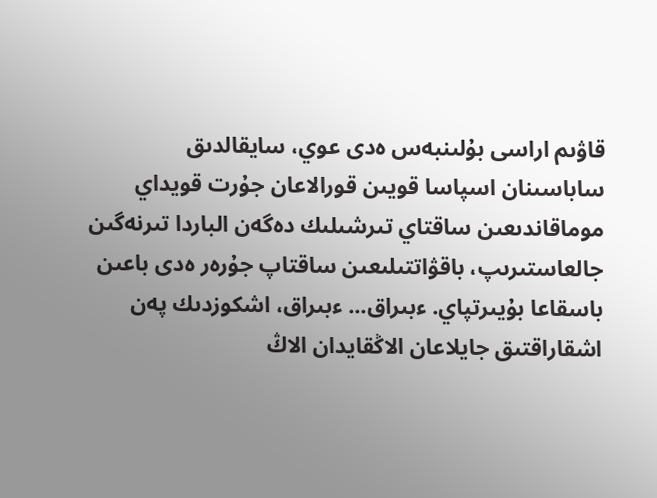قاۋىم اراسى بۇلىنبەس ەدى عوي، سايقالدىق ساباسىنان اسپاسا قويىن قورالاعان جۇرت قويداي موماقاندىعىن ساقتاي تىرشىلىك دەگەن الباردا تىرنەگىن جالعاستىرىپ، باقۋاتتىلىعىن ساقتاپ جۇرەر ەدى باعىن باسقاعا بۇيىرتپاي. ءبىراق... ءبىراق، اشكوزدىك پەن اشقاراقتىق جايلاعان الاڭقايدان الاڭ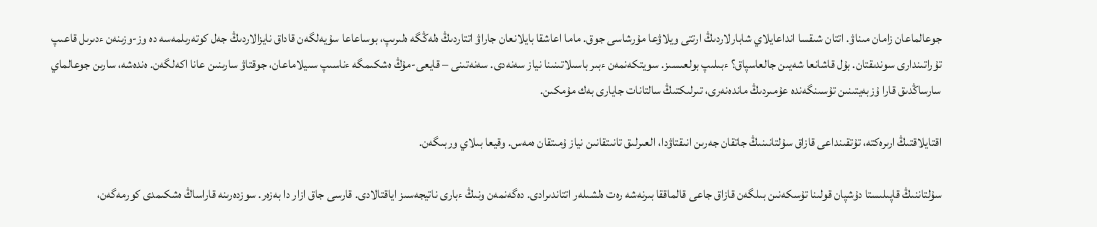جوعالماعان زامان مىناۋ. اتتان شىقسا انداعايلاي شابارلاردىڭ ارتتى ويلاۋعا مۇرشاسى جوق. ماما اعاشقا بايلانعان جاراۋ اتتاردىڭ ەلەڭگە ەلىرىپ، بوساعاعا سۇيەلگەن قاداق نايزالاردىڭ جەل كوتەرىلمەسە دە وز-وزىنەن ءدىرىل قاعىپ تۇراتىندارى سوندىقتان. بۇل قاشانعا شەيىن جالعاسپاق؟ ءبىلىپ بولعىسىز. سويتكەنمەن ءبىر باسىلاتىنىنا نياز سەنەدى. سەنەتىنى – قايعى-مۇڭ ەشكىمگە ءناسىپ سىيلاماعان، جوقتاۋ سارىنىن عانا اكەلگەن. ەندەشە، سارىن جوعالماي سارساڭدىق قارا ۇزبەيتىنىن تۇسىنگەندە عۇمىردىڭ ماندەنەرى، تىرلىكتىڭ سالتانات جايارى بەك مۇمكىن.

اقتايلاقتىڭ ارىرەكتە، تۇتقىنداعى قازاق سۇلتانىنىڭ جاتقان جەرىن انىقتاۋدا، العىرلىق تانىتقانىن نياز ۇمىتقان ەمەس. وقيعا بىلاي وربىگەن.

سۇلتاننىڭ قاپىلىستا دۇشپان قولىنا تۇسكەنىن بىلگەن قازاق جاعى قالماققا بىرنەشە رەت ەلشىلەر اتتاندىرادى. دەگەنمەن ونىڭ ءبارى ناتيجەسىز اياقتالادى. قارسى جاق ازار دا بەزەر. سوزدەرىنە قاراساڭ ەشكىمدى كورمەگەن،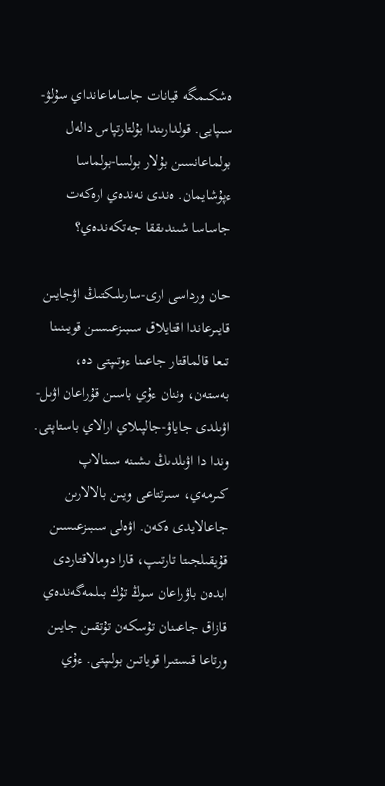ەشكىمگە قيانات جاساماعانداي سۇلۋ-سىپايى. قولدارىندا بۇلتارتپاس دالەل بولماعانسىن بۇلار بولسا-بولماسا ءپۇشايمان. ەندى نەندەي ارەكەت جاساسا شىندىققا جەتكەندەي؟

حان ورداسى ارى-سارىلىكتىڭ اۋجايىن قايىرعاندا اقتايلاق سىبىزعىسىن قويىنىنا تىعا قالماقتار جاعىنا ءوتىپتى دە، بەستەن، وننان ءۇي باسىن قۇراعان اۋىل-اۋىلدى جاياۋ-جالپىلاي ارالاي باستاپتى. وندا دا اۋىلدىڭ ىشىنە سىنالاپ كىرمەي، سىرتتاعى ويىن بالالارىن جاعالايدى ەكەن. اۋەلى سىبىزعىسىن قۇيقىلجىتا تارتىپ، قارا دومالاقتاردى ابدەن باۋراعان سوڭ تۇك بىلمەگەندەي قازاق جاعىنان تۇسكەن تۇتقىن جايىن ورتاعا قىستىرا قوياتىن بولىپتى. ءۇي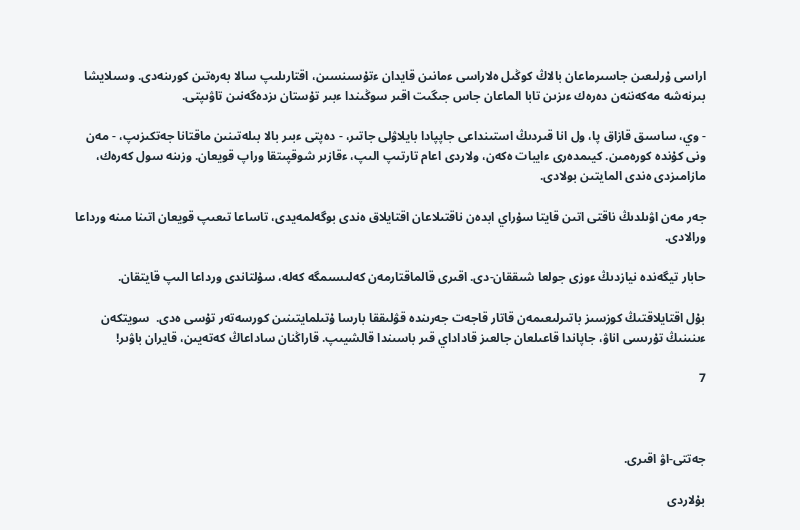اراسى ۇرلىعىن جاسىرماعان بالاڭ كوڭىل ەلاراسى ءمانىن قايدان ءتۇسىنسىن، اقتارىلىپ سالا بەرەتىن كورىنەدى. وسىلايشا بىرنەشە مەكەننەن دەرەك ءىزىن تابا الماعان جاس جىگىت اقىر سوڭىندا ءبىر تۇستان ىزدەگەنىن تاۋىپتى.

- وي، ساسىق قازاق پا، ول انا قىردىڭ استىنداعى جاپپادا بايلاۋلى جاتىر، - دەپتى ءبىر بالا بىلەتىنىن ماقتانا جەتكىزىپ، - مەن ونى كۇندە كورەمىن. كيىمدەرى ءايبات ەكەن، ولاردى اعام تارتىپ الىپ، ءقازىر شوقپىتقا وراپ قويعان. وزىنە سول كەرەك، مازامىزدى ەندى المايتىن بولادى.

جەر مەن اۋىلدىڭ ناقتى اتىن قايتا سۇراي ابدەن ناقتىلاعان اقتايلاق ەندى بوگەلمەيدى، تاساعا تىعىپ قويعان اتىنا مىنە ورداعا ورالادى.

حابار تيگەندە نيازدىڭ ءوزى جولعا شىققان-دى. اقىرى قالماقتارمەن كەلىسىمگە كەلە، سۇلتاندى ورداعا الىپ قايتقان.

بۇل اقتايلاقتىڭ كوزسىز باتىرلىعىمەن قاتار قاجەت جەرىندە قۋلىققا بارسا ۇتىلمايتىنىن كورسەتەر تۇسى ەدى.  سويتكەن ءىنىنىڭ تۇرىسى اناۋ، جاپاندا قاعىلعان جالعىز قاداداي قىر باسىندا قالشيىپ. قاراڭنان ساداعاڭ كەتەيىن، قايران باۋىر!

7



جەتتى-اۋ اقىرى.

بۇلاردى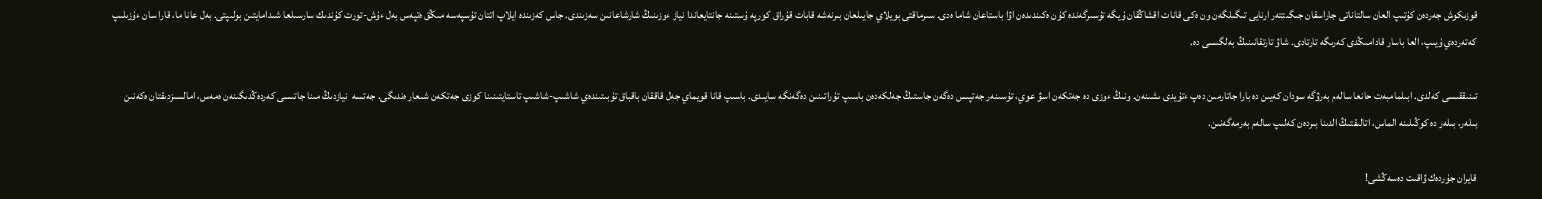قوزىكوش جەردەن كۇتىپ العان سالتاناتى جاراسقان جىگىتتەر ارنايى تىگىلگەن ون ەكى قانات اقشاڭقان ۇيگە تۇسىرگەندە كۇن ەكىندىدەن اۋا باستاعان شاما ەدى. سىرماقتى بويلاي جايىلعان بىرنەشە قابات قۇراق كورپە ۇستىنە جانتايعاندا نياز ءوزىنىڭ شارشاعانىن سەزىندى. جاس كەزىندە ايلاپ اتتان تۇسپەسە مىڭق ەتپەس بەل ءۇش-تورت كۇندىك سارسىلعا شىدامايتىن بولىپتى. بەل عانا ما، قارا سان ءۇزىلىپ كەتەردەي ۇيىپ، العا باسار قادامىڭدى كەرىگە تارتادى. شاۋ تارتقانىنىڭ بەلگىسى دە.

تىنىققىسى كەلدى. ابىلمامبەت حانعا سالەم بەرۋگە سودان كەيىن دە بارا جاتارمىن دەپ ءتۇيدى ىشىنەن. ونىڭ ءوزى دە جەتكەن اسۋ عوي، تۇسىنەر جەتپىس دەگەن جاستىڭ جەلكەدەن باسىپ تۇراتىنىن دەگەنگە سايىدى. باسىپ قانا قويماي جەل قاققان باقباق تۇبىتىندەي شاشىپ-شاشىپ تاستايتىنىنا كوزى جەتكەن شىعار ەندىگى. جەتسە  نيازدىڭ مىنا جاتىسى كەردەڭدىگىنەن ەمەس، امالسىزدىقتان ەكەنىن بىلەر، بىلەر دە كوڭىلىنە الماس، اتالىقتىڭ الدىنا بىردەن كەلىپ سالەم بەرمەگەنىن.

قايران جۇردەك ۋاقىت دەسەڭشى!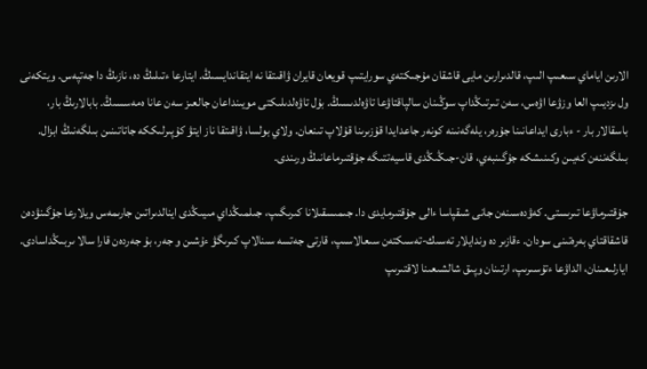الارىن اياماي سىعىپ الىپ، قالدىرارىن مايى قاشقان مۇجىكتەي سورايتىپ قويعان قايران ۋاقىتقا نە ايتقاندايسىڭ. ايتارعا ءتىلىڭ دە، نازىڭ دا جەتپەس. ويتكەنى ول ىزديىپ العا وزۋعا اۋەس، سەن تىرتىڭداپ سوڭىنان سالپاقتاۋعا تاۋەلدىسىڭ. بۇل تاۋەلدىلىكتى مويىنداعان جالعىز سەن عانا ەمەسسىڭ. بابالارىڭ بار، باسقالار بار - ءبارى ايداعانىنا جۇرەر، يلەگەنىنە كونەر جاعدايدا قۇزىرىنا قۇلاپ تىنعان. ولاي بولسا، ۋاقىتقا ناز ايتۋ كۇپىرلىككە جاتاتىنىن بىلگەنىڭ ابزال. بىلگەننەن كەيىن وكىنىشكە جۇگىنبەي، قان-جىڭىڭدى قاسيەتتىگە جۇقتىرماعانىڭ ورىندى.

جۇقتىرماۋعا تىرىستى. كەۋدەسىنەن جانى شىقپاسا ءالى جۇقتىرمايدى دا. جىمىسقىلانا كىرىگىپ، جىلمىڭداي مىيىڭدى اينالدىراتىن جارىمەس ويلارعا جۇگىنۋدەن قاشقاقتاي بەرەتىنى سودان. ءقازىر دە وندايلار تەسىك-تەسىكتەن سىعالاسىپ، قارتى جەتسە سىنالاپ كىرىگۋ ءۇشىن و جەر، بۇ جەردەن قارا سالا ىربىڭداسادى. ايارلىعىنان، الداۋعا ءتۇسىرىپ، ارتىنان وپىق شالشىعىنا لاقتىرىپ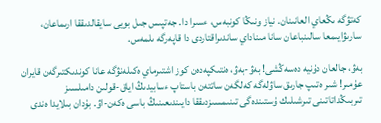كەتۋگە ىڭعاي العانىنان. نياز ونىڭا كونبەس، ءسىرا دا. جەتپىس جىل بويى سايقالدىققا ارىماعان، سارىۋايىمعا سالىنباعان سانا مىناداي ساندىراقتاردى دا قاپەرگە ىلمەس.

بەۋ، جالعان دۇنيە دەسەڭشى! بەۋ-بەۋ، ەنتىكپەدەن كوز اشتىرماي ەكىلەنۋگە عانا كوندىكتىرگەن قايران عۇمىر! شىر ەتىپ جارىق ساۋلەگە كەلگەن ساتتەن باستاپ ءسابيدىڭ اياق-قولىن دامىلسىز تىربىڭداتاتىنى تىرشىلىك ۇستىندەگى تىنىمسىزدىققا دايىندىعىنىڭ باسى ەكەن-اۋ. بۇدان بىلايدا ەندى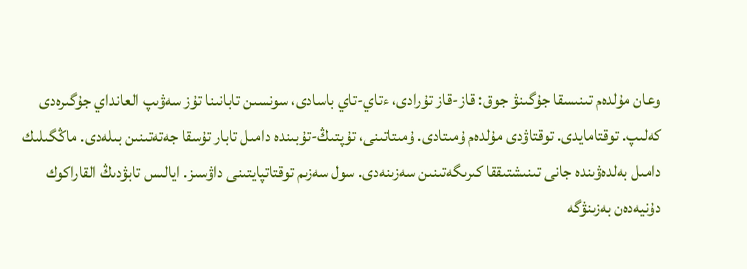وعان مۇلدەم تىنىسقا جۇگىنۋ جوق: قاز-قاز تۇرادى، ءتاي-تاي باسادى، سونسىن تابانىنا تۇز سەۋىپ العانداي جۇگىرەدى كەلىپ. توقتامايدى. توقتاۋدى مۇلدەم ۇمىتادى. ۇمىتاتىنى، تۇپتىڭ-تۇبىندە دامىل تابار تۇسقا جەتەتىنىن بىلەدى. ماڭگىلىك دامىل بەلدەۋىندە جانى تىنىشتىققا كىرىگەتىنىن سەزىنەدى. سول سەزىم توقتاتپايتىنى داۋسىز. ايالىس تابۋدىڭ القاراكوك دۇنيەدەن بەزىنۋگە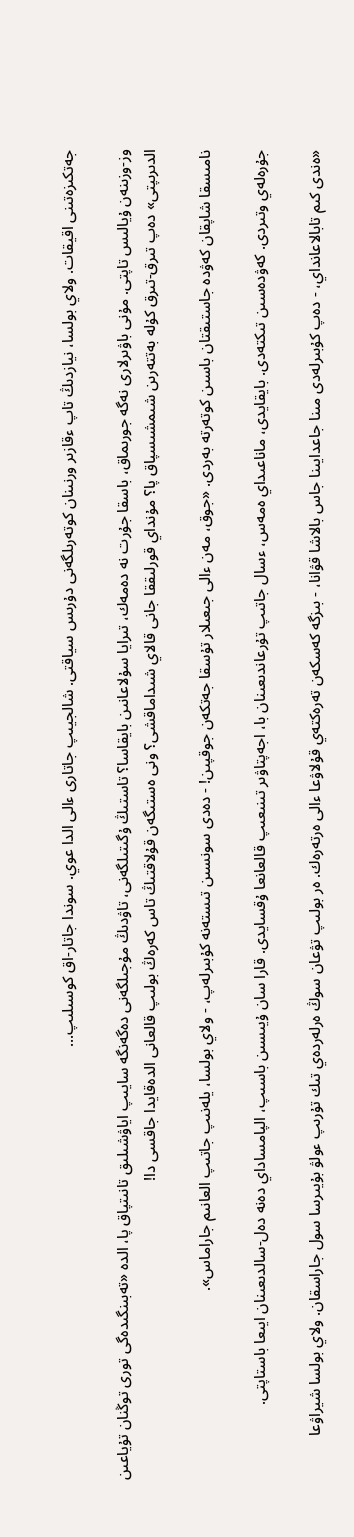جەتكىزەتىنى اقيقات. ولاي بولسا، نيازدىڭ تاپ ءقازىر ورنىنان كوتەرىلگەنى دۇرىس سياقتى. شالجيىپ جاتارى ءالى الدا عوي. سوندا جاتار-اق كوسىلىپ...

وز-وزىنەن ۇيالىس تاپتى. مۇنى باۋىرلارى نەگە جورىماق، باسقا جۇرت نە دەمەك، تىرايا سۇلاعانىن بايقاسا؟ تاستىڭ ۇگىتىلگەنى، تاۋدىڭ مۇجىلگەنى دەگەنگە سايىپ اياۋشىلىق تانىتپاق پا، الدە «تەبىنگىدەگى تورى توڭنان تۇياعىن الدىرىپتى» دەپ تىرق-تىرق كۇلە بەتتەرىن شىمشىسپاق پا؟ مۇنداي قورلىققا جانى قالاي شىداماقشى؟ ونى ەستىگەن قۇلاقتىڭ تاس كەرەڭ بولىپ قالعانى الدەقايدا جاقسى دا!

نامىسقا شاپقان كەۋدە جاستىقتان باسىن كوتەرتە بەردى. «جوق، مەن ءالى جىعىلار تۇسقا جەتكەن جوقپىن! - دەدى سونسىن تىستەنە كۇبىرلەپ، - ولاي بولسا، يلەنىپ جاتىپ العانىم جاراماس».

جۇرەلەي وتىردى. كەۋدەسىن تىكتەدى. بايقايدى، ماناعىداي ەمەس، ءسال جاتىپ تۇرعاندىعىنان با، اجەپتاۋىر تىنىعىپ قالعانعا ۇقسايدى. قارا سان ۇيىسىن باسىپ، الپامساداي دەنە دەل-سالدىعىنان ايىعا باستاپتى.

«ەندى كىم تابالاعانداي، - دەپ كۇبىرلەدى مىنا جاعدايىنا جاس بالاشا قۋانا، - بىزگە كەسكەن تەرەكتەي قۇلاۋعا ءالى ەرتەرەك. ەر بولىپ تۋعان سوڭ ەرلەردەي تىك تۇرىپ ءولۋ بۇيىرسا سول جاراسقان. ولاي بولسا شيراۋعا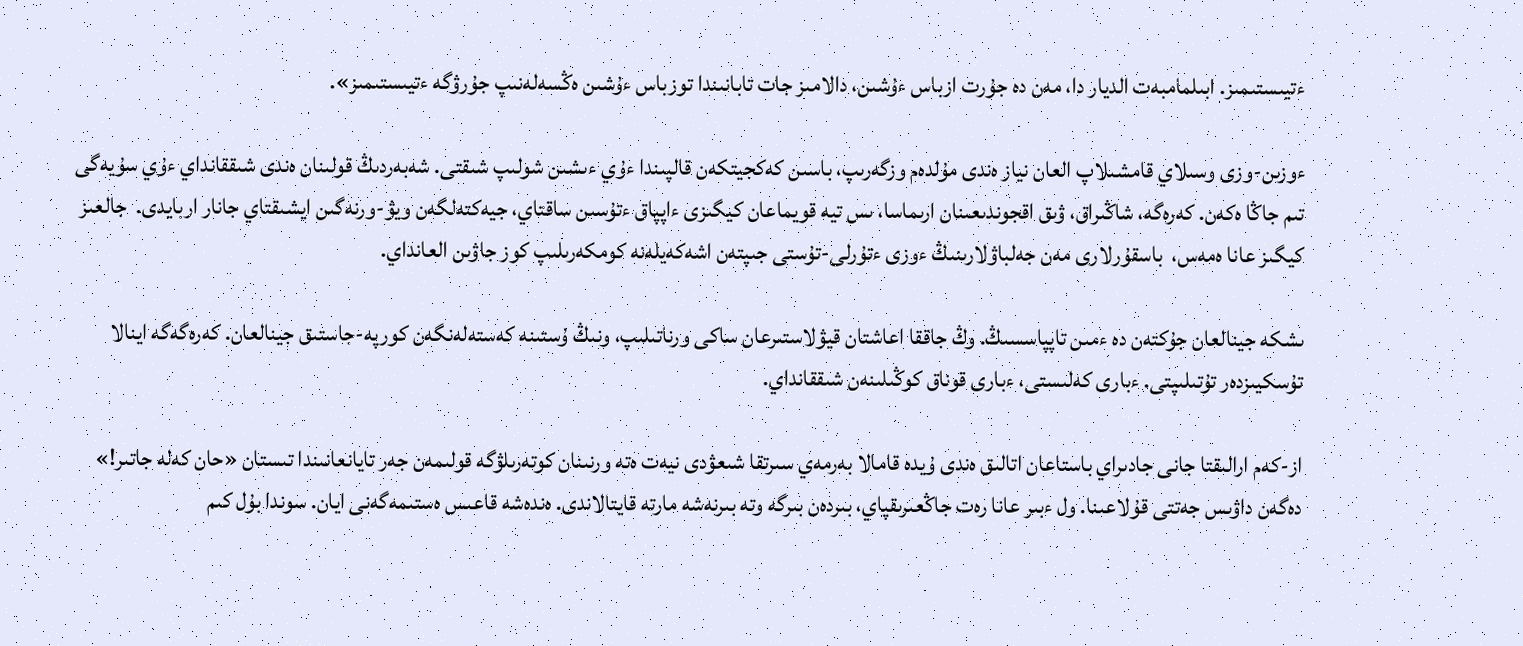ءتيىستىمىز. ابىلمامبەت الديار دا، مەن دە جۇرت ازباس ءۇشىن، دالامىز جات تابانىندا توزباس ءۇشىن ەڭسەلەنىپ جۇرۋگە ءتيىستىمىز».

ءوزىن-وزى وسىلاي قامشىلاپ العان نياز ەندى مۇلدەم وزگەرىپ، باسىن كەكجيتكەن قالپىندا ءۇي ءىشىن شولىپ شىقتى. شەبەردىڭ قولىنان ەندى شىققانداي ءۇي سۇيەگى تىم جاڭا ەكەن. كەرەگە، شاڭىراق، ۋىق اقجوندىعىنان ارىماسا، ىس تيە قويماعان كيگىزى ءاپپاق ءتۇسىن ساقتاي، جيەكتەلگەن ويۋ-ورنەگىن ايشىقتاي جانار اربايدى.  جالعىز كيگىز عانا ەمەس،  باسقۇرلارى مەن جەلباۋلارىنىڭ ءوزى ءتۇرلى-تۇستى جىپتەن اشەكەيلەنە كومكەرىلىپ كوز جاۋىن العانداي.

ىشكە جينالعان جۇكتەن دە ءمىن تاپپاسسىڭ. وڭ جاققا اعاشتان قيۋلاستىرعان ساكى ورناتىلىپ، ونىڭ ۇستىنە كەستەلەنگەن كورپە-جاستىق جينالعان. كەرەگەگە اينالا تۇسكيىزدەر تۇتىلىپتى. ءبارى كەلىستى، ءبارى قوناق كوڭىلىنەن شىققانداي.

از-كەم ارالىقتا جانى جادىراي باستاعان اتالىق ەندى ۇيدە قامالا بەرمەي سىرتقا شىعۋدى نيەت ەتە ورنىنان كوتەرىلۋگە قولىمەن جەر تايانعانىندا تىستان «حان كەلە جاتىر!» دەگەن داۋىس جەتتى قۇلاعىنا. ول ءبىر عانا رەت جاڭعىرىقپاي، بىردەن بىرگە وتە بىرنەشە مارتە قايتالاندى. ەندەشە قاعىس ەستىمەگەنى ايان. سوندا بۇل كىم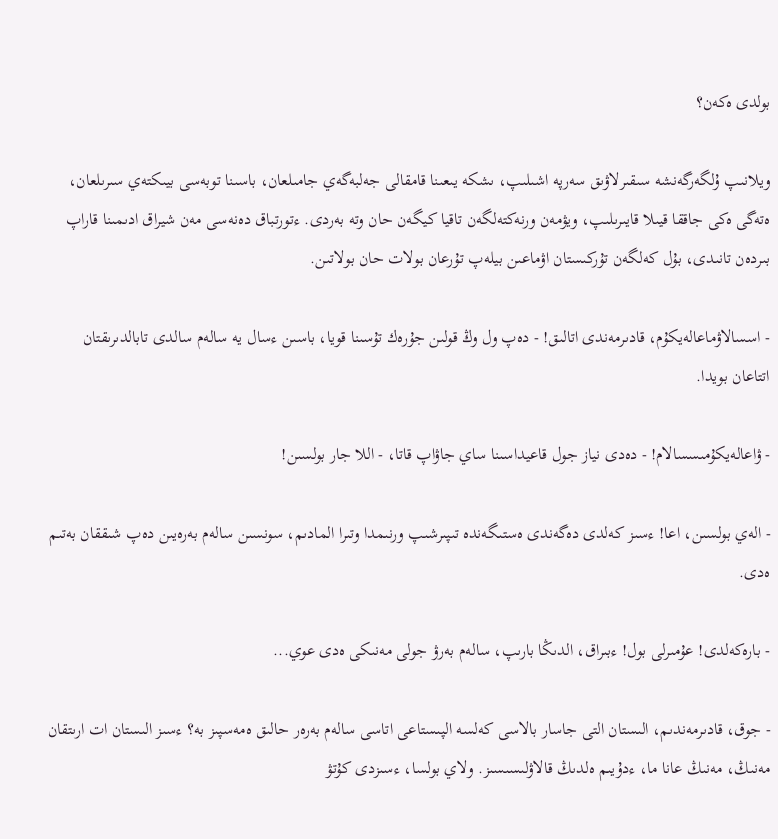بولدى ەكەن؟

ويلانىپ ۇلگەرگەنشە سىقىرلاۋىق سەرپە اشىلىپ، ىشكە يىعىنا قامقالى جەلبەگەي جامىلعان، باسىنا توبەسى بيىكتەي سىرىلعان، ەتەگى ەكى جاققا قيىلا قايىرىلىپ، ويۋمەن ورنەكتەلگەن تاقيا كيگەن حان وتە بەردى. ءتورتباق دەنەسى مەن شيراق ادىمىنا قاراپ بىردەن تانىدى، بۇل كەلگەن تۇركىستان اۋماعىن بيلەپ تۇرعان بولات حان بولاتىن.

- اسسالاۋماعالەيكۇم، قادىرمەندى اتالىق! - دەپ ول وڭ قولىن جۇرەك تۇسىنا قويا، باسىن ءسال يە سالەم سالدى تابالدىرىقتان اتتاعان بويدا.

- ۋاعالەيكۇمىسسالام! - دەدى نياز جول قاعيداسىنا ساي جاۋاپ قاتا، - اللا جار بولسىن!

- الەي بولسىن، اعا! ءسىز كەلدى دەگەندى ەستىگەندە تىپىرشىپ ورنىمدا وتىرا المادىم، سونسىن سالەم بەرەيىن دەپ شىققان بەتىم ەدى.

- بارەكەلدى! عۇمىرلى بول! ءبىراق، الدىڭا بارىپ، سالەم بەرۋ جولى مەنىكى ەدى عوي...

- جوق، قادىرمەندىم، الىستان التى جاسار بالاسى كەلسە الپىستاعى اتاسى سالەم بەرەر حالىق ەمەسپىز بە؟ ءسىز الىستان ات ارىتقان مەنىڭ، مەنىڭ عانا ما، ءدۇيىم ەلدىڭ قالاۋلىسىسىز. ولاي بولسا، ءسىزدى كۇتۋ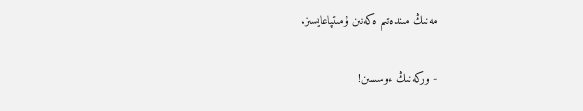مەنىڭ مىندەتىم ەكەنىن ۇمىتپاعايسىز.

- وركەنىڭ ءوسسىن!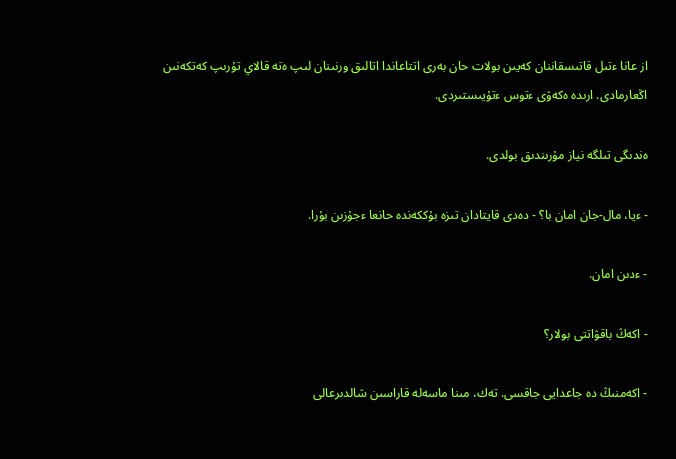از عانا ءتىل قاتىسقاننان كەيىن بولات حان بەرى اتتاعاندا اتالىق ورنىنان لىپ ەتە قالاي تۇرىپ كەتكەنىن اڭعارمادى. ارىدە ەكەۋى ءتوس ءتۇيىستىردى.

ەندىگى تىلگە نياز مۇرىندىق بولدى.

- ءيا، مال-جان امان با؟ - دەدى قايتادان تىزە بۇككەندە حانعا ءجۇزىن بۇرا.

- ءدىن امان.

- اكەڭ باقۋاتتى بولار؟

- اكەمنىڭ دە جاعدايى جاقسى. تەك، مىنا ماسەلە قاراسىن شالدىرعالى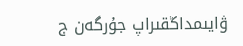ۋايىمداڭقىراپ جۇرگەن ج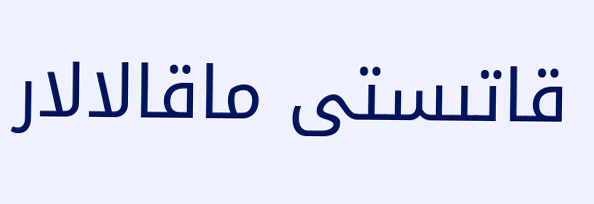قاتىستى ماقالالار